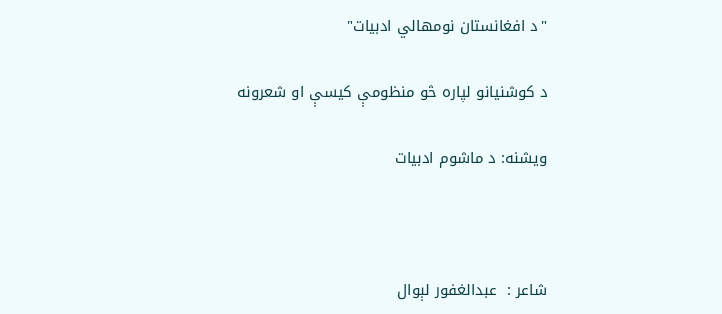"د افغانستان نومهالي ادبیات"

د کوشنیانو لپاره څو منظومې کیسې او شعرونه

ویشنه: د ماشوم ادبیات



شاعر :  عبدالغفور لېوال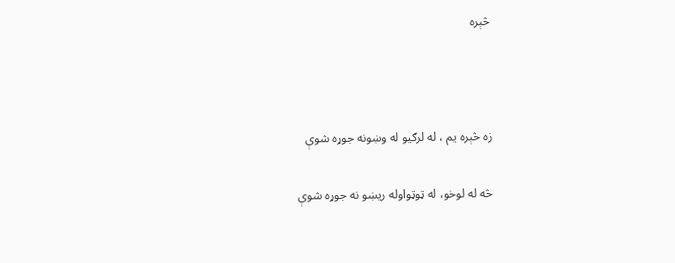څېره



زه څېره یم ، له لرګیو له وښونه جوړه شوې

څه له لوخو، له ټوټواوله ریښو نه جوړه شوې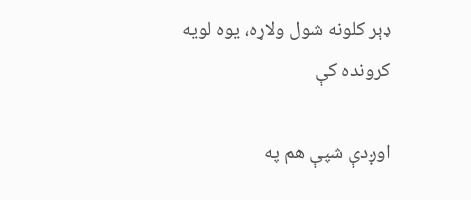ډېر کلونه شول ولاړه، یوه لویه کرونده کې

اوږدې شپې هم په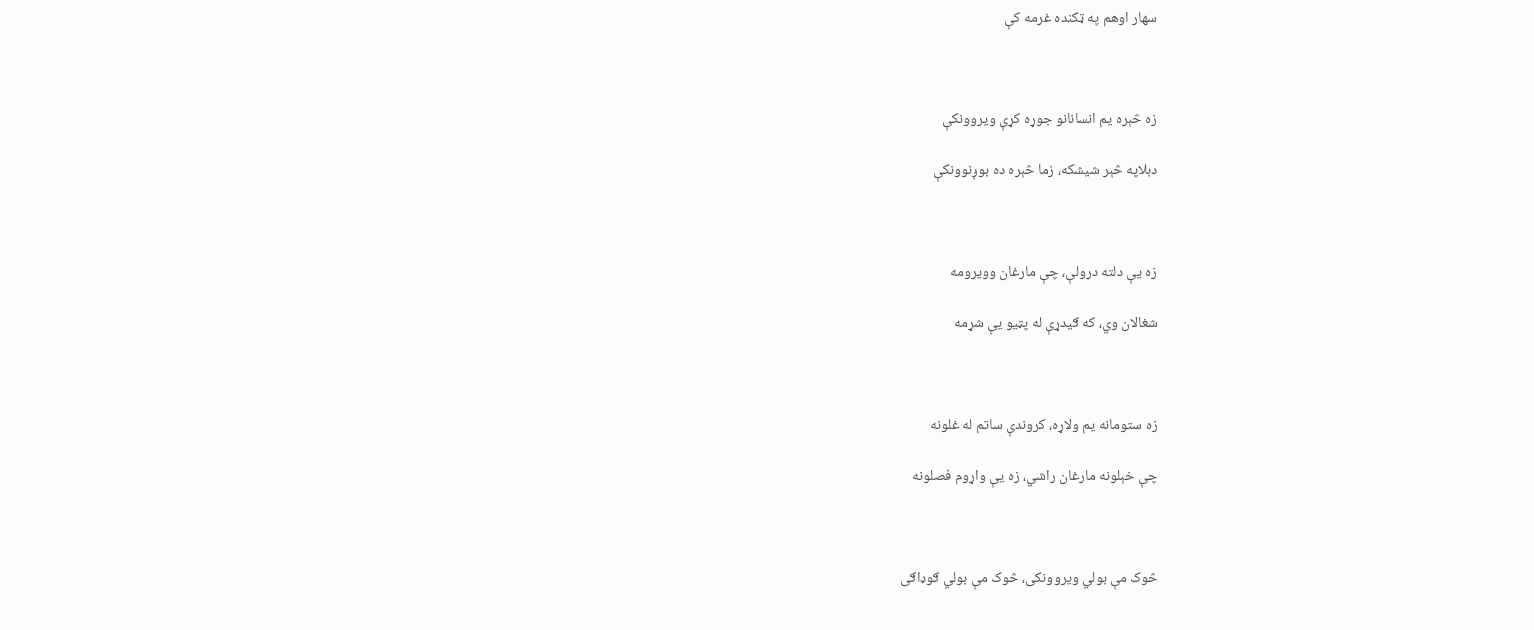سهار اوهم په ټکنده غرمه کې



زه څېره یم انسانانو جوړه کړې ویروونکې

دبلاپه څېر شیشکه، زما څېره ده بوږنوونکې



زه یې دلته درولې، چې مارغان وویرومه

شغالان وي، که ګیدړې له پټیو یې شړمه



زه ستومانه یم ولاړه، کروندې ساتم له غلونه

چې خېلونه مارغان راشي، زه یې واړوم فصلونه



څوک مې بولي ویروونکی، څوک مې بولي ګوډاګی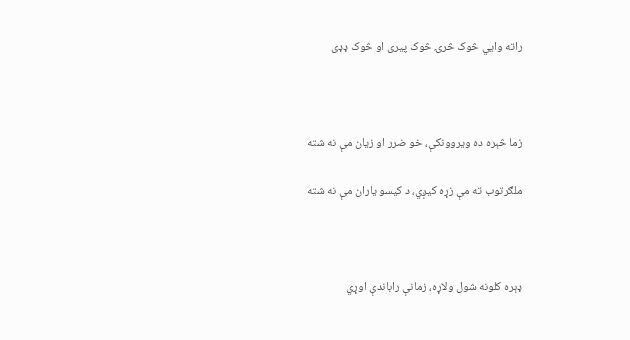راته وايي څوک څرۍ څوک پیری او څوک ډډی



زما څېره ده ویروونکې، خو ضرر او زیان مې نه شته

ملګرتوب ته مې زړه کیږي، د کیسو یاران مې نه شته



ډېره کلونه شول ولاړه، زمانې راباندې اوړي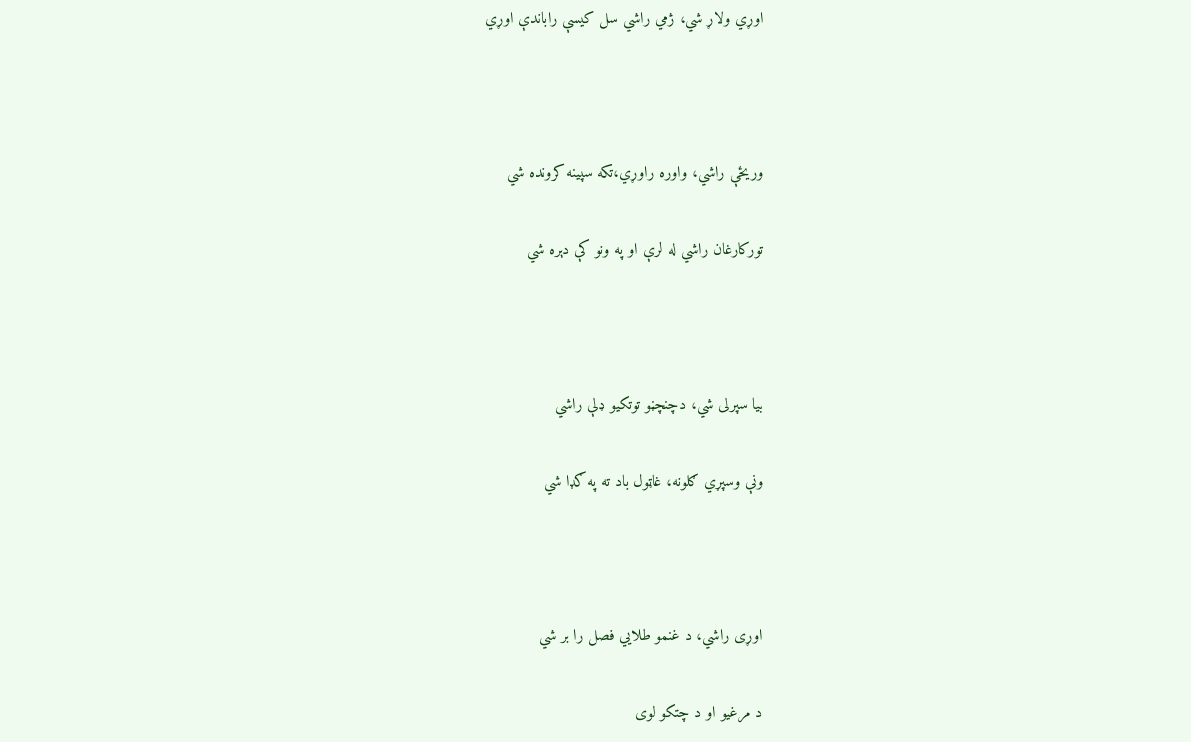اوړي ولاړ شي، ژمي راشي سل کیسې راباندې اوړي



وريځې راشي، واوره راوړي،تکه سپینه کرونده شي

تورکارغان راشي له لرې او په ونو کې دېره شي



بیا سپرلی شي، دچنچڼو توتکیو ډلې راشي

ونې وسپړي ګلونه، غاټول باد ته په ګډا شي



اوړی راشي، د غنمو طلايي فصل را بر شي

د مرغیو او د چتکو لوی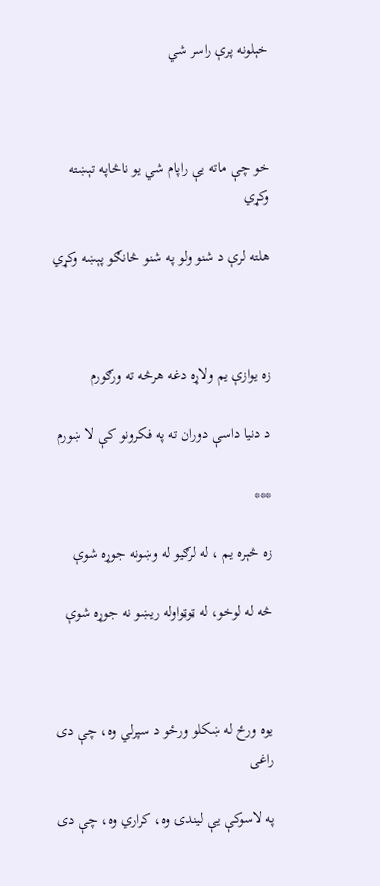خېلونه پرې راسر شي



خو چې ماته یې راپام شي یو ناڅاپه تېښته وکړي

هلته لرې د شنو ولو په شنو څانګو پېښه وکړي



زه یوازې یم ولاړه دغه هرڅه ته ورګورم

د دنیا داسې دوران ته په فکرونو کې لا ښورم

***

زه څېره یم ، له لرګیو له وښونه جوړه شوې

څه له لوخو، له ټوټواوله ریښو نه جوړه شوې



یوه ورځ له ښکلو ورځو د سپرلي وه، چې دی راغی

په لاسوکې یې لیندۍ وه، کراري وه، چې دی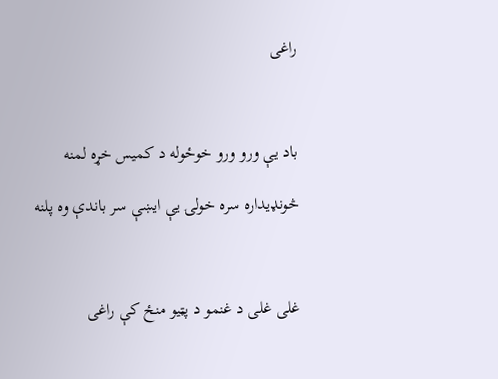راغی



باد یې ورو ورو خوځوله د کمیس خړه لمنه

څونډیداره سره خولۍ یې ایښې سر باندې وه پلنه



غلی غلی د غنمو د پټیو منځ کې راغی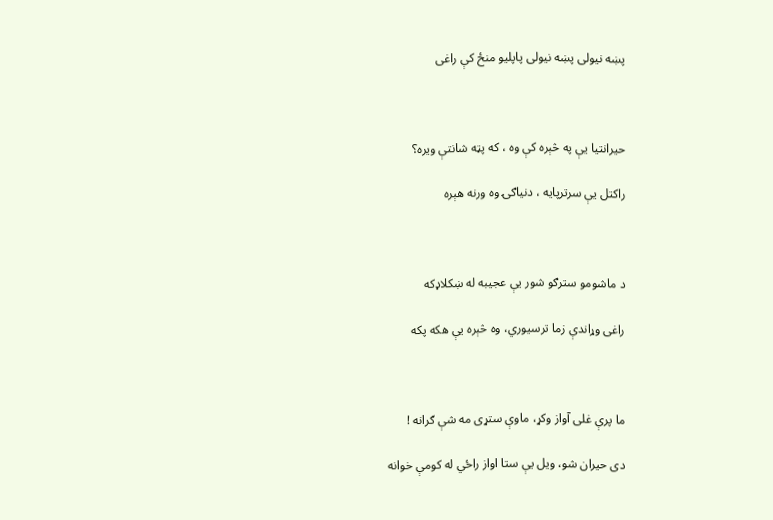پښه نیولی پښه نیولی پاپلیو منځ کې راغی



حیرانتیا یې په څېره کې وه ، که پټه شانتې ویره؟

راکتل یې سرترپایه ، دنیاګۍ وه ورنه هېره



د ماشومو سترګو شور یې عجیبه له ښکلاډکه

راغی وړاندې زما ترسیوري، وه څېره یې هکه پکه



ما پرې غلی آواز وکړ، ماوې ستړی مه شې ګرانه !

دی حیران شو، ویل یې ستا اواز راځي له کومې خوانه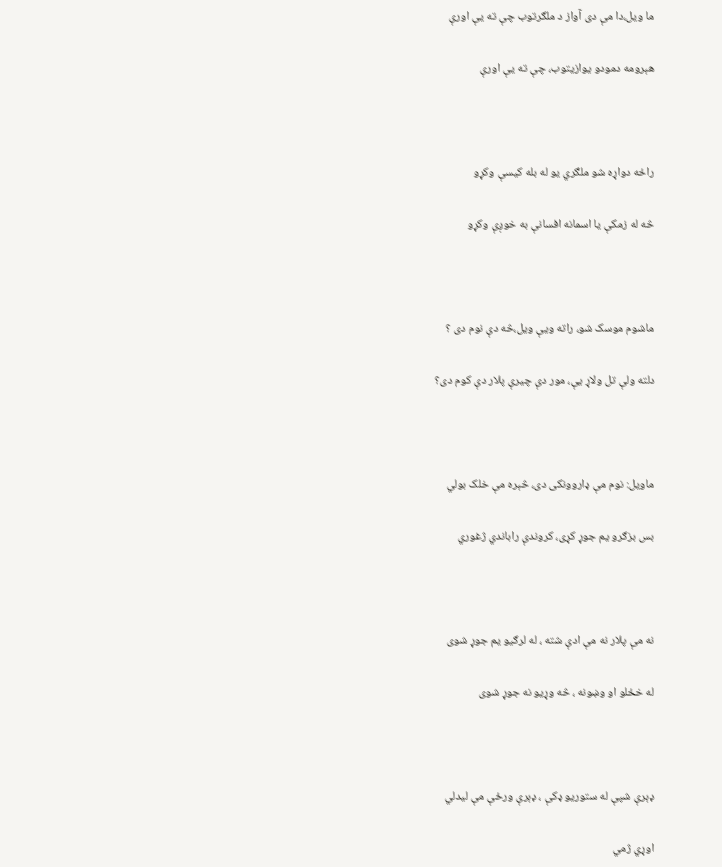ما ویل،دا مې دی آواز د ملګرتوب چې ته یې اورې

هېرومه دمودو یوازیتوب، چې ته یې اورې



راځه دواړه شو ملګري یو له بله کیسې وکړو

څه له زمکې یا اسمانه افسانې به خوږې وکړو



ماشوم موسک شو، راته ویې ویل،څه دې نوم دی ؟

دلته ولې تل ولاړ یې، مور دې چیرې پلار دې کوم دی؟



ماویل: نوم مې ډاروونکی دی، څېره مې خلک بولي

بس بزګرو یم جوړ کړی، کروندې راباندي ژغوري



نه مې پلار نه مې ادې شته ، له لرګیو یم جوړ شوی

له خځلو او وښونه ، څه وړیو نه جوړ شوی



ډېرې شپې له ستوریو ډکې ، ډېرې ورځې مې لیدلي

اوړي ژمي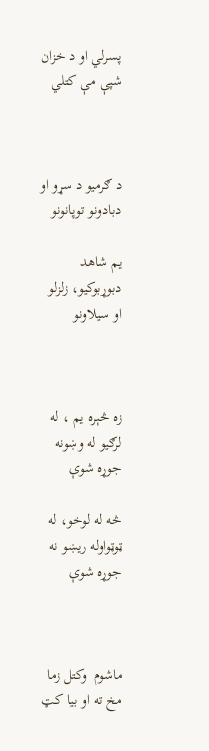پسرلي او د خزان شپې مې کتلي



د ګرمیو د سړو او دبادونو توپانونو

یم شاهد دبوړبوکیو، زلزلو او سیلاونو



زه څېره یم ، له لرګیو له وښونه جوړه شوې

څه له لوخو، له ټوټواوله ریښو نه جوړه شوې



ماشوم  وکتل زما مخ ته او بیا کټ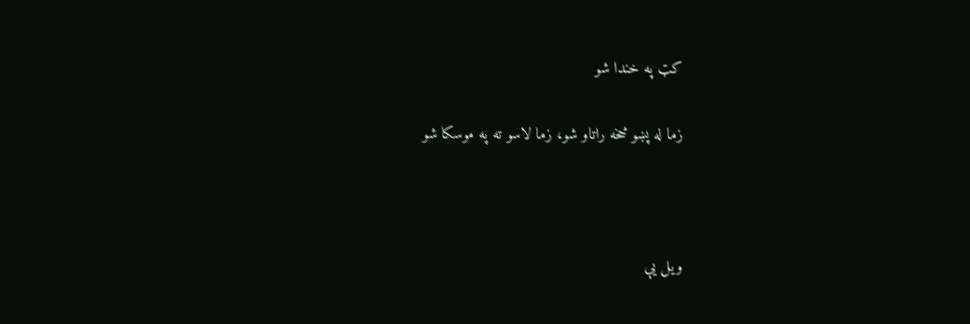کټ په خندا شو

زما له پښو څخه راتاو شو، زما لاسو ته په موسکا شو



ویل یې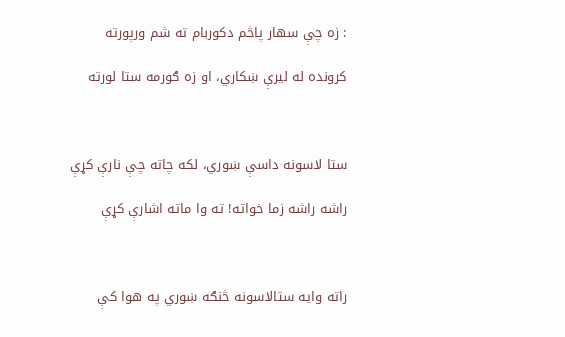: زه چې سهار پاڅم دکوربام ته شم ورپورته

کرونده له لیرې ښکاري، او زه ګورمه ستا لورته



ستا لاسونه داسې ښوري، لکه چاته چې نارې کړې

راشه راشه زما خواته! ته وا ماته اشارې کړې



راته وایه ستالاسونه څنګه ښوري په هوا کې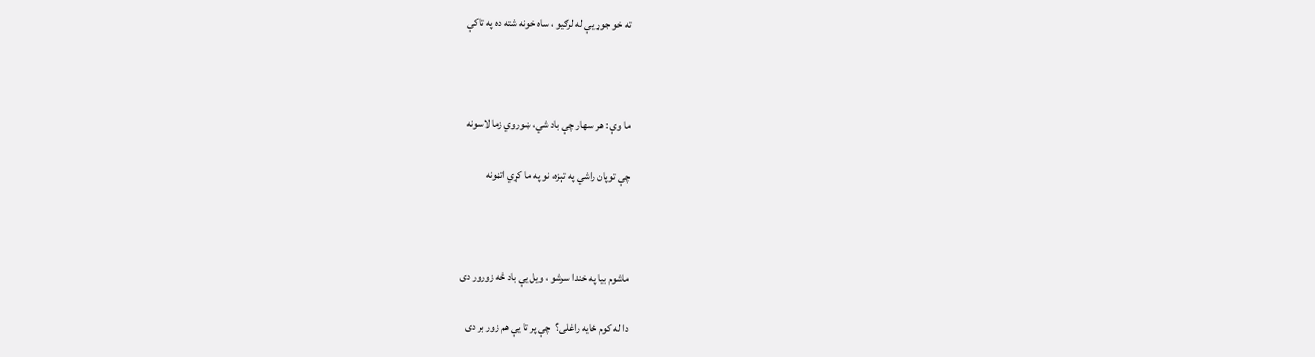ته خو جوړ یې له لرګیو ، ساه خونه شته ده په تاکې



ما وې : هر سهار چې باد شي، ښوروي زما لاسونه

چې توپان راشي په تېزه، نو په ما کړي اتڼونه



ماشوم بیا په خندا سرشو ، ویل یې باد څه زورور دی

دا له کوم ځایه راغلی؟  چې پر تا یې هم زور بر دی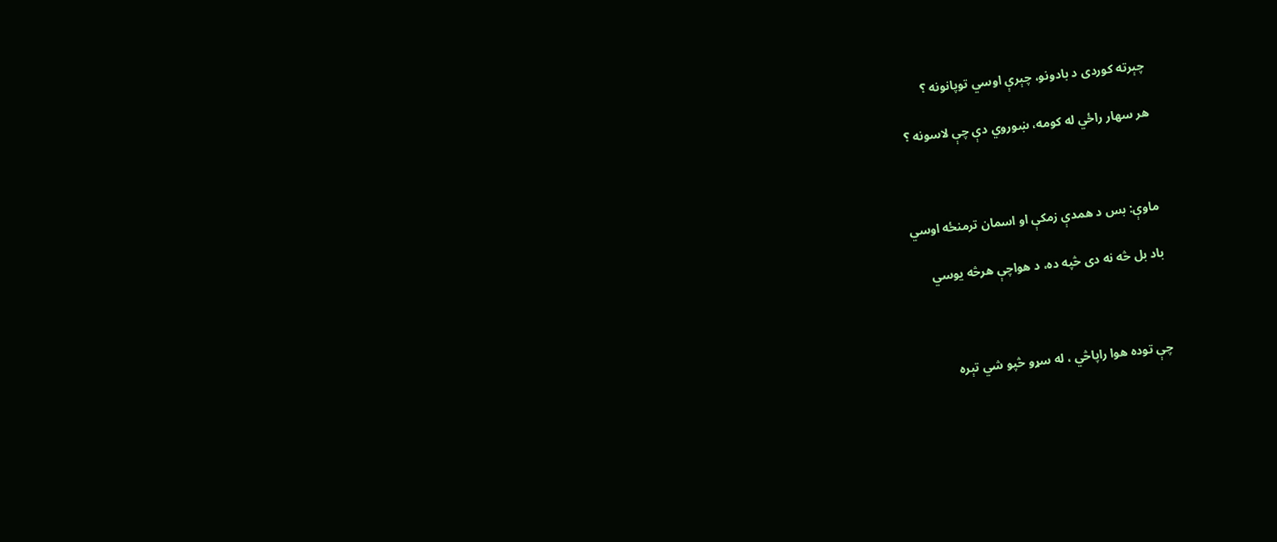چېرته کوردی د بادونو، چېرې اوسي توپانونه ؟

هر سهار راځي له کومه، ښوروي دې چې لاسونه ؟



ماوې: بس د همدې زمکې او اسمان ترمنځه اوسي

باد بل څه نه دی څپه ده، د هواچې هرڅه یوسي



چې توده هوا راپاڅي ، له سړو څپو شي تېره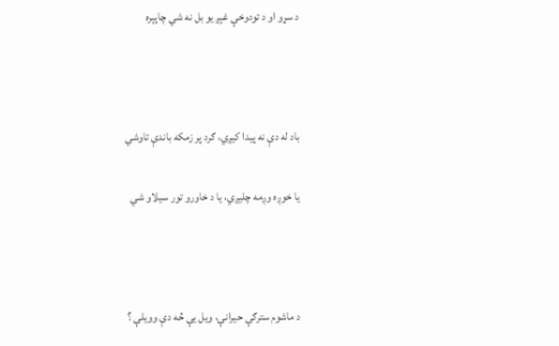د سړو او د تودوخې غېږ یو بل نه شي چاپېره



باد له دې نه پیدا کیږي، ګرد پر زمکه باندې تاوشي

یا خوږه وږمه چلیږي، یا د خاورو تور سیلاو شي



د ماشوم سترګې حیرانې، ویل یې څه دې وویلې ؟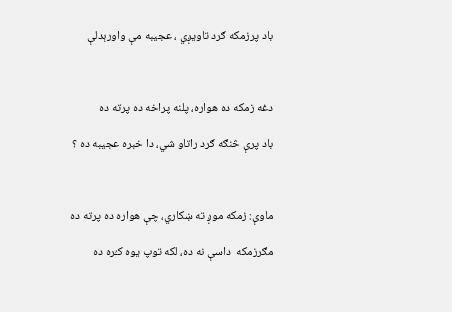باد پرزمکه ګرد تاویږي ، عجیبه مې واورېدلې



دغه زمکه ده هواره، پلنه پراخه ده پرته ده

باد پرې څنګه ګرد راتاو شي، دا خبره عجیبه ده ؟



ماوې: زمکه موږ ته ښکاري، چې هواره ده پرته ده

مګرزمکه  داسې نه ده، لکه توپ یوه کـُره ده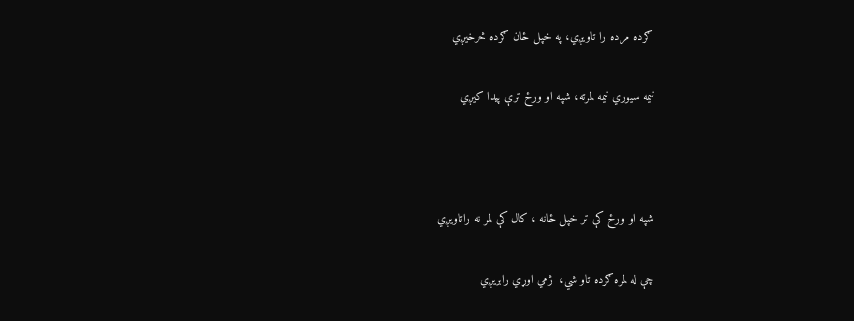ګرده مرده را تاویږي، په خپل ځان ګرده څرخیږي

نیمه سیوري نیمه لمرته، شپه او ورځ ترې پیدا کیږي



شپه او ورځ کې تر خپل ځانه ، کال کې لمر نه راتاویږي

چې له لمره ګرده تاو شي،  ژمي اوړي رابریږي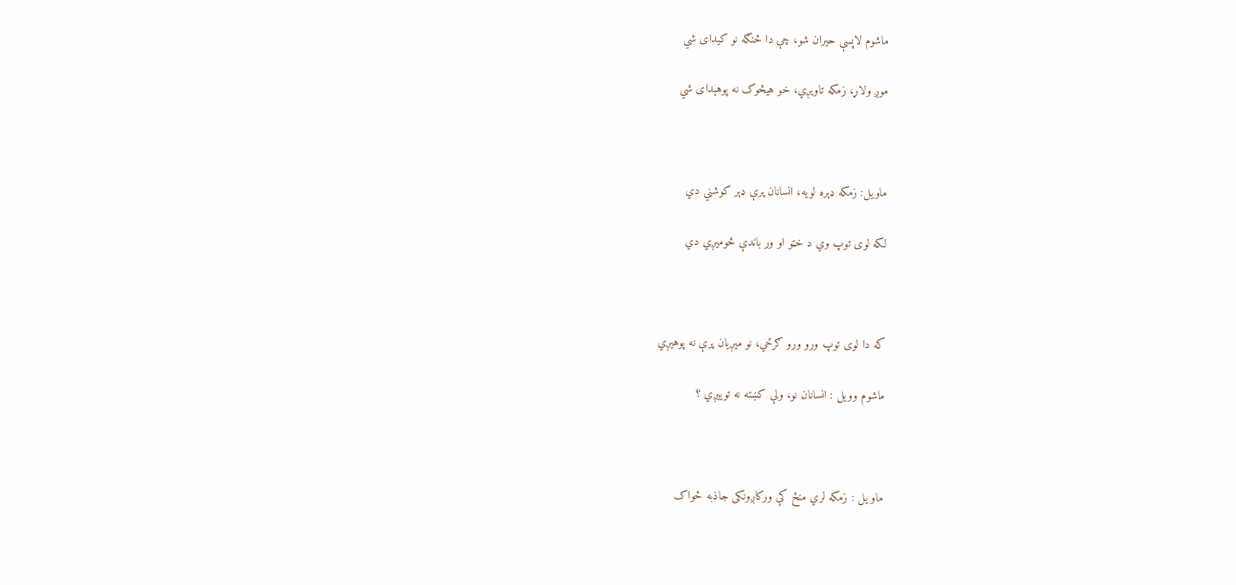ماشوم لاپسې حیران شو، چې دا څنګه نو کیدای شي

موږ ولاړ، زمکه تاویږي، خو هیڅوک نه پوهېدای شي



ماویل: زمکه ډېره لویه، انسانان پرې ډېر کوشني دي

لکه لوی توپ وي د خټو او ور باندې څومیږي دي



که دا لوی توپ ورو ورو ګرځي، نو میږیان پرې نه پوهیږي

ماشوم وویل : انسانان نو، ولې کښته نه توییږي ؟



ماو یل : زمکه لري منځ کې ورکاږونکی جاذبه ځواک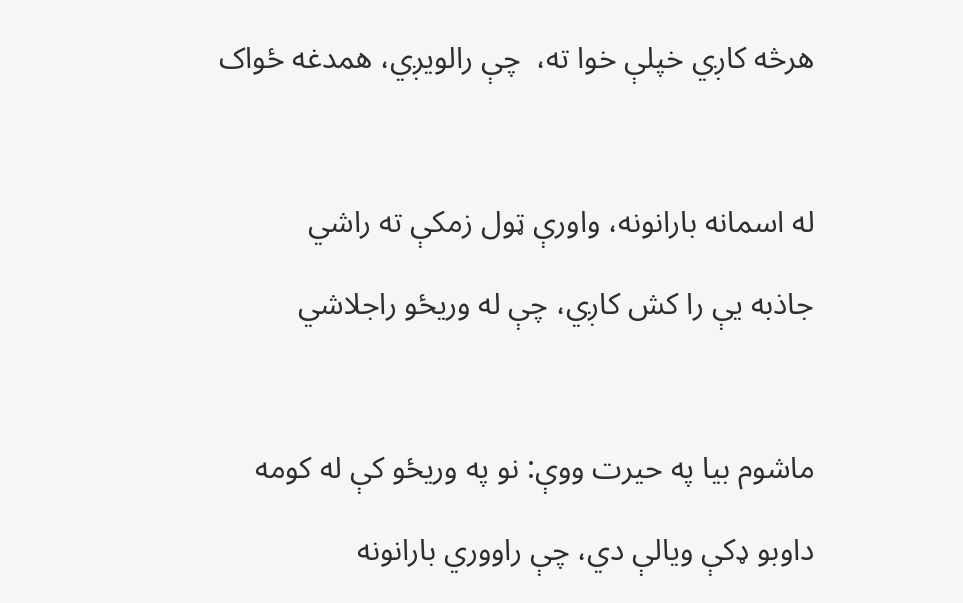هرڅه کاږي خپلې خوا ته،  چې رالویږي، همدغه ځواک



له اسمانه بارانونه، واورې ټول زمکې ته راشي

جاذبه یې را کش کاږي، چې له وریځو راجلاشي



ماشوم بیا په حیرت ووې: نو په وريځو کې له کومه

داوبو ډکې ویالې دي، چې راووري بارانونه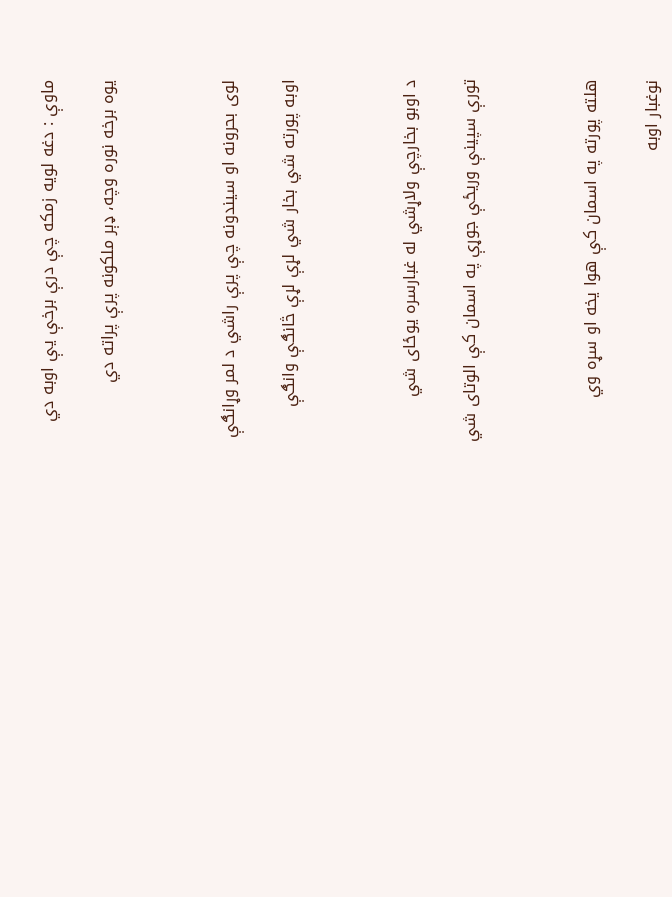ماوې : دغه لویه زمکه چې درې برخې یې اوبه دي

یوه برخه نوره وچه، ډېر ملکونه پرې پراته دي



لوی بحرونه او سیندونه چې پرې راشي د لمر وړانګې

اوبه پورته شي بخار شي لړې لړې څانګې وانګې



د اوبو بخارچې ولاړشي له غبارسره یوځای شي

تورې سپینې وریځې جوړې په اسمان کې الوتای شي



هلته پورته په اسمان کې هوا یخه او سړه وي

نوغبار اوبه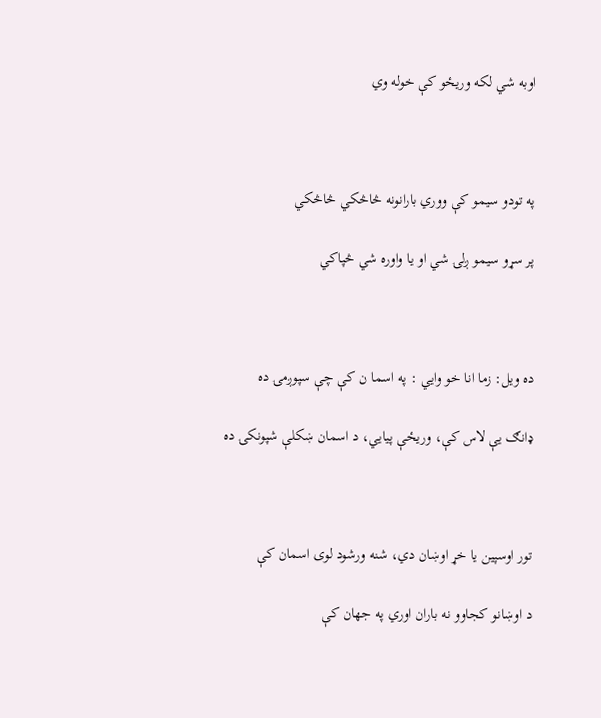اوبه شي لکه وریځو کې خوله وي



په تودو سیمو کې ووري بارانونه څاڅکي څاڅکي

پر سړو سیمو ږلۍ شي او یا واوره شي څپاکي



ده ویل: زما انا خو وايي : په اسما ن کې چې سپوږمۍ ده

ډانګ یې لاس کې، وریځې پیايي، د اسمان ښکلې شپونکۍ ده



تور اوسپین یا خړ اوښان دي، شنه ورشود لوی اسمان کې

د اوښانو کجاوو نه باران اوري په جهان کې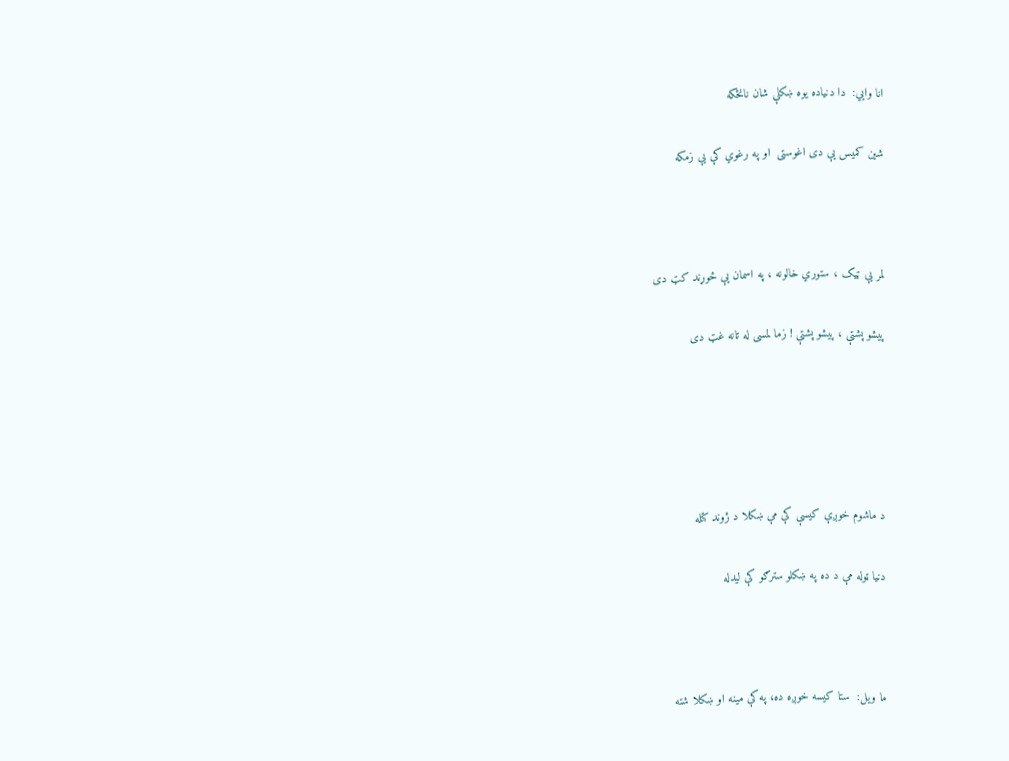انا وايي:  دا دنیاده یوه ښکلې شان نانځکه

شین کمیس یې دی اغوستی  او په رغوي کې یې زمکه



لمر یې ټیک ، ستوري خالونه ، په اسمان یې ځوړند کټ دی

پیشو پشتې ، پیشو پشتې ! زما لمسی له تانه غټ دی





د ماشوم خوږې کیسې کې مې ښکلا د ژوند کتله

دنیا ټوله مې د ده په ښکلو سترګو کې لیدله



ما ویل:  ستا کیسه خوږه ده، په کې مینه او ښکلا شته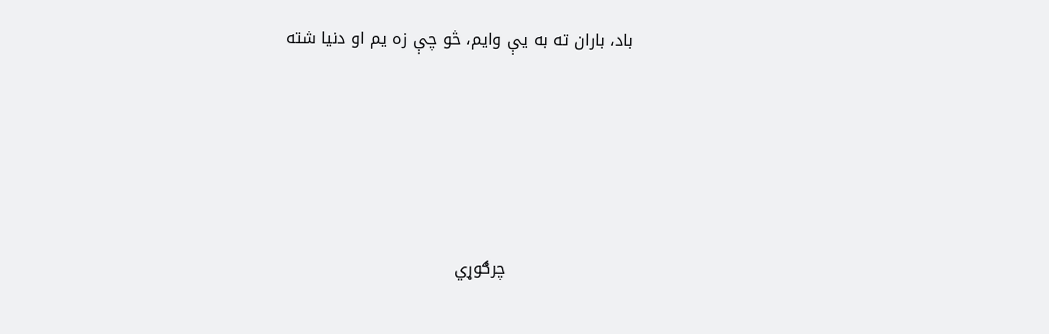باد، باران ته به یې وایم، څو چې زه یم او دنیا شته





                       چرګوړي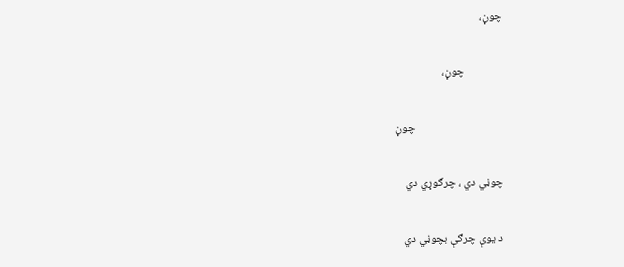چوڼ،

              چوڼ،

                                 چوڼ

چوڼي دي ، چرګوړي دي

د یوې چرګې بچوڼي دي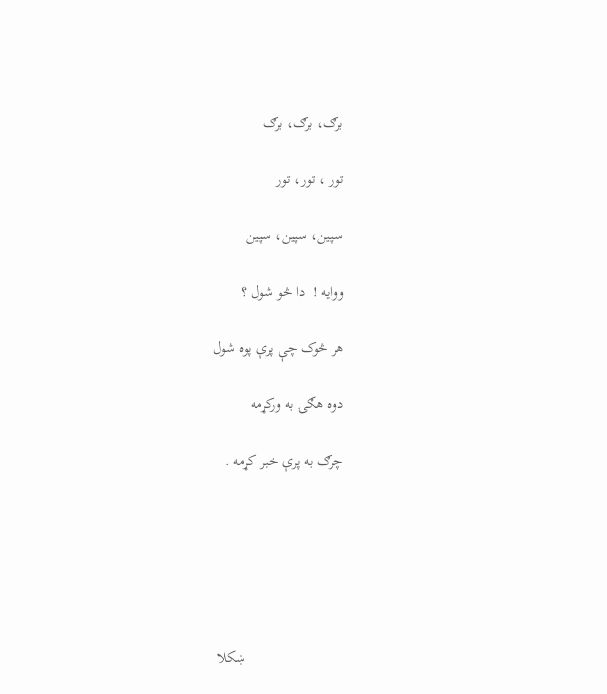برګ، برګ، برګ

تور ، تور، تور

سپین، سپین، سپین

ووایه !  دا څو شول ؟

هر څوک چې پرې پوه شول

دوه هګۍ به ورکړمه

چرګ به پرې خبر کړمه .






                          ښکلا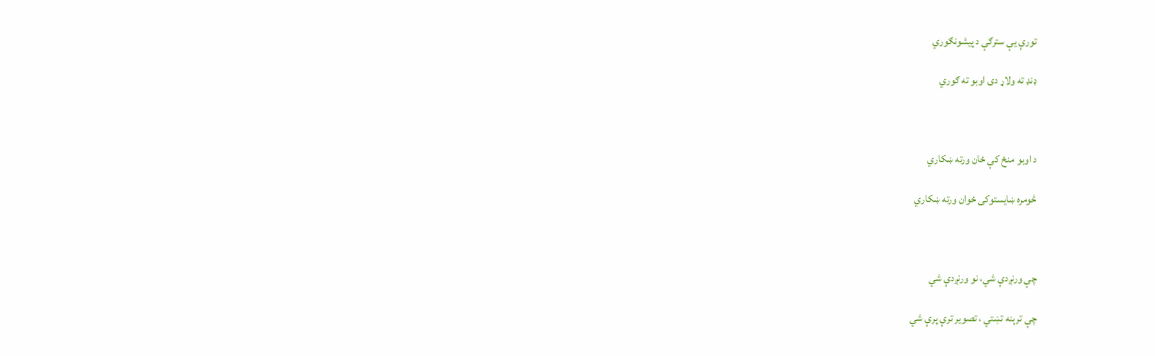تورې یې سترګې د پیشونګوري

ډنډ ته ولاړ دی اوبو ته ګوري



د اوبو منځ کې ځان ورته ښکاري

څومره ښایستوکی ځوان ورته ښکاري



چې ورنږدې شي، نو ورنږدې شي

چې ترېنه تښتي ، تصویر ترې پرې شي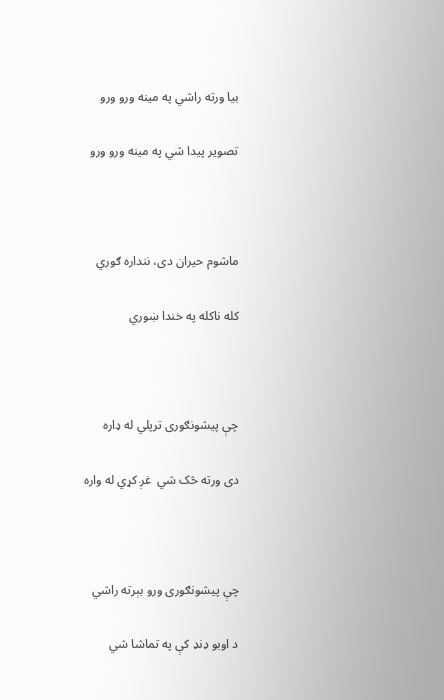بیا ورته راشي په مینه ورو ورو

تصویر پیدا شي په مینه ورو ورو



ماشوم حیران دی، ننداره ګوري

کله ناکله په خندا ښوري



چې پیشونګوری ترپلي له ډاره

دی ورته څک شي  غږ کړي له واره



چې پیشونګوری ورو بېرته راشي

د اوبو ډنډ کې په تماشا شي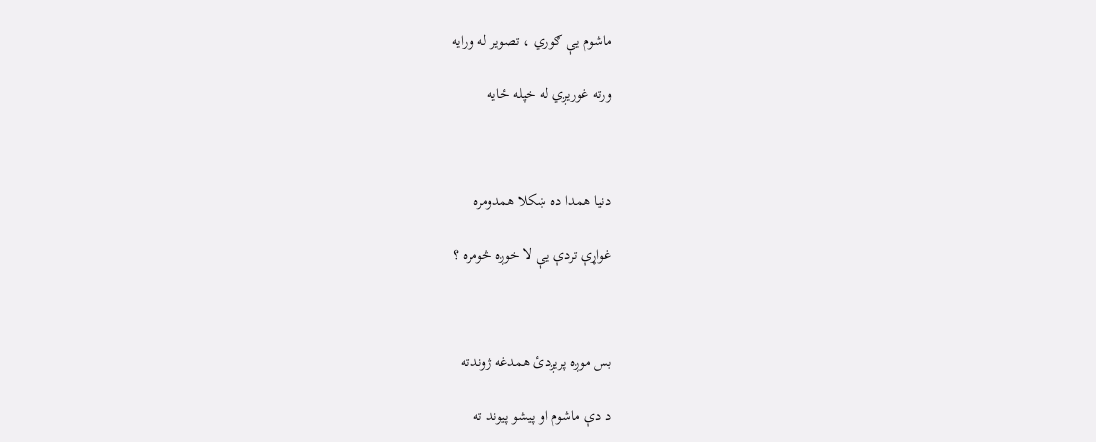ماشوم یې ګوري ، تصویر له ورایه

ورته غوریږي له خپله ځایه



دنیا همدا ده ښکلا همدومره

غواړې تردې یې لا خوږه څومره ؟



بس موږه پریږدئ همدغه ژوندته

د دې ماشوم او پیشو پیوند ته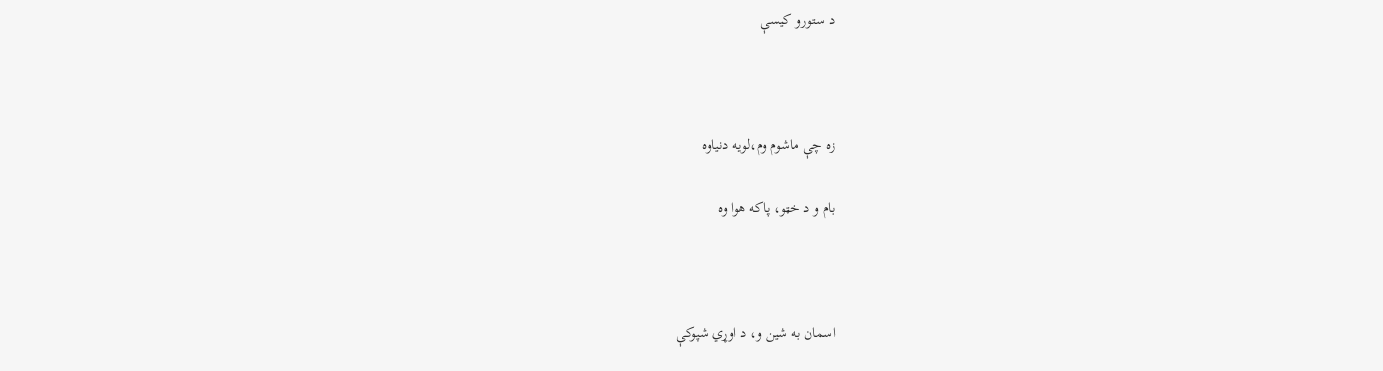د ستورو کیسې



زه چې ماشوم وم،لویه دنیاوه

بام و د خټو، پاکه هوا وه



اسمان به شین و، د اوړي شپوکې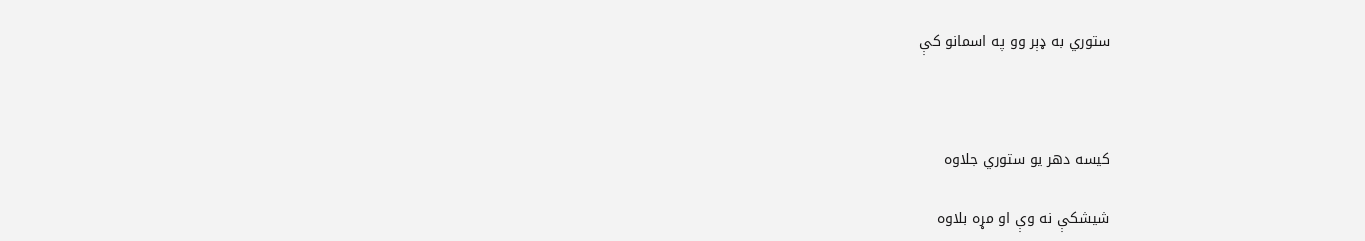ستوري به ډېر وو په اسمانو کې



کیسه دهر یو ستوري جلاوه

شیشکې نه وې او مړه بلاوه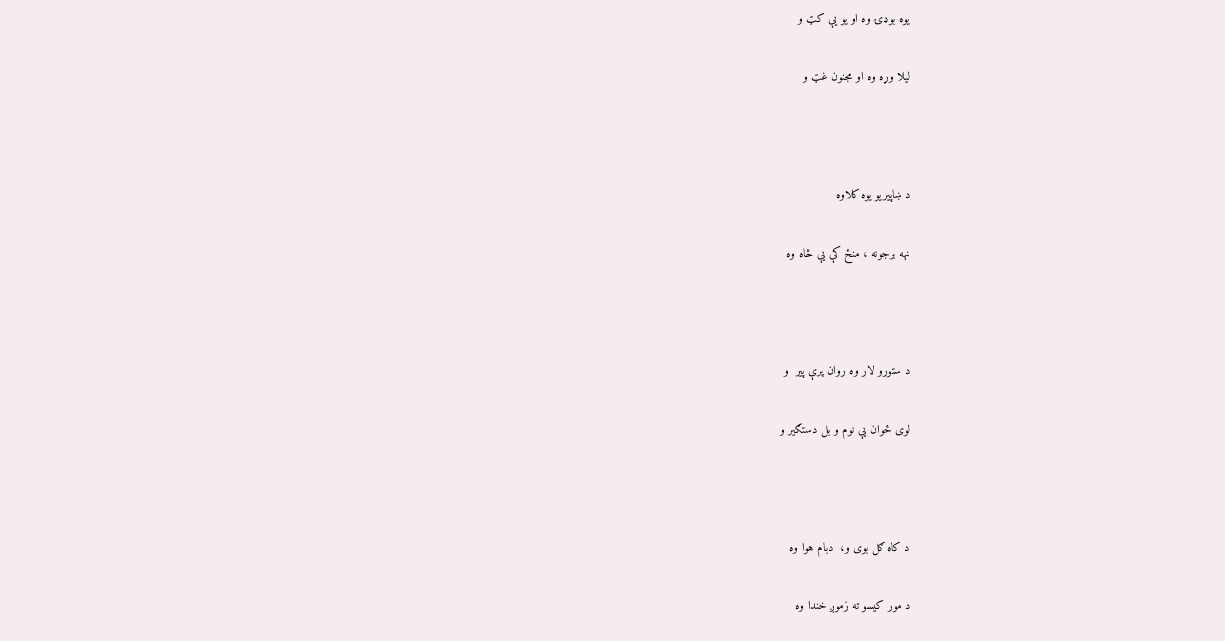یوه بوډۍ وه او یو یې کټ و

لیلا وړه وه او مجنون غټ و



د ښاپیریو یوه کلاوه

نهه برجونه ، منځ کې یې څاه وه



د ستورو لار وه روان پرې پیر  و

لوی ځوان یې نوم و بل دستګیر و



د کاه ګل بوی و،  دبام هوا وه

د مور کیسو ته زموږ خندا وه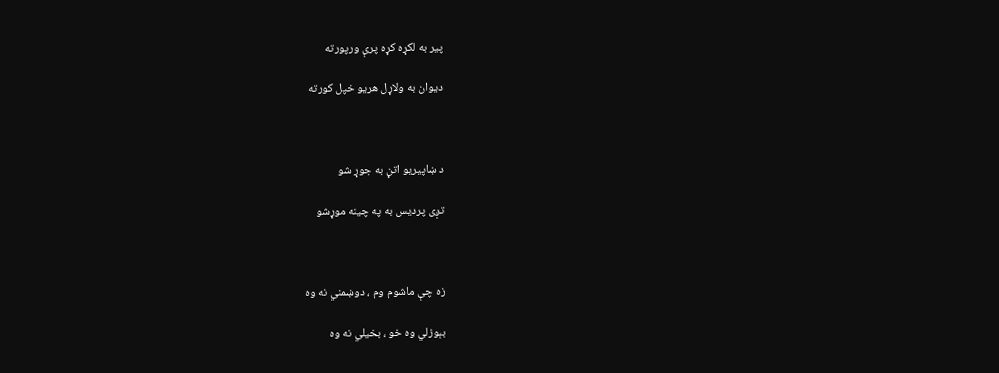پیر به لکړه کړه پرې ورپورته

دیوان به ولاړل هریو خپل کورته



د ښاپیریو اتڼ به جوړ شو

تږی پردیس به په چینه موړشو



زه چې ماشوم وم ، دوښمني نه وه

بېوزلي وه خو ، بخیلي نه وه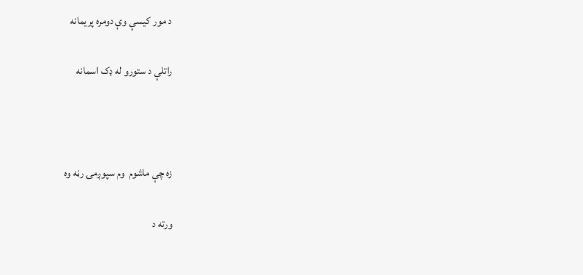د مور کیسې وې دومره پریمانه

راتلې د ستورو له ډک اسمانه



زه چې ماشوم  وم سپوږمۍ رڼه وه

ورته د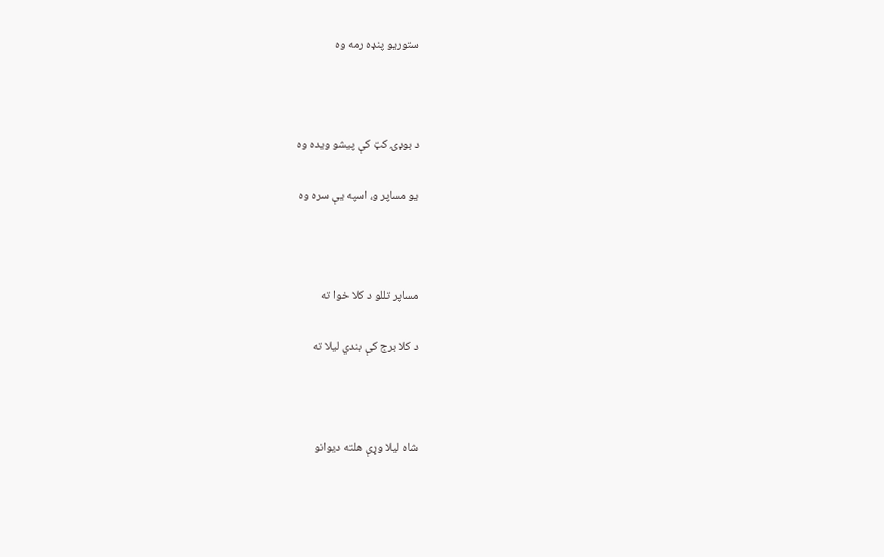ستوریو پنډه رمه وه



د بوډۍ کټ کې پیشو ویده وه

یو مساپر و، اسپه یې سره وه



مساپر تللو د کلا خوا ته

د کلا برج کې بندي لیلا ته



شاه لیلا وړې هلته دیوانو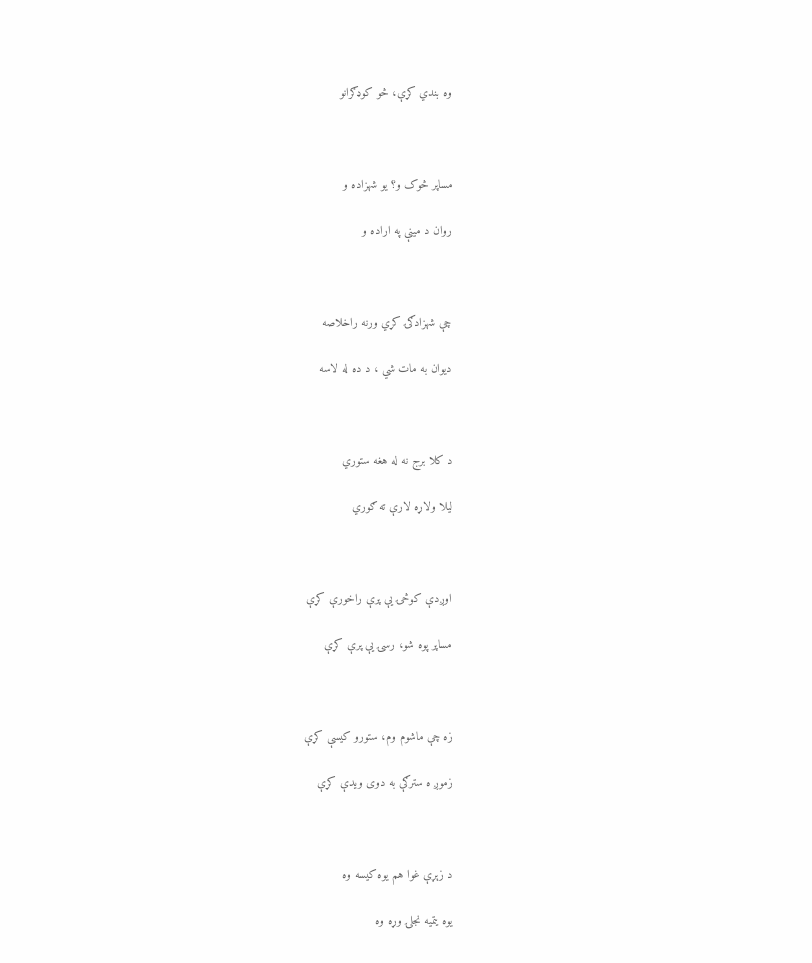وه بندي کړې، څو کوډګرانو



مساپر څوک و؟ یو شهزاده و

روان د مینې په اراده و



چې شهزادګۍ کړي ورنه راخلاصه

دیوان به مات شي ، د ده له لاسه



د کلا برج نه له هغه ستوري

لیلا ولاړه لارې ته ګوري



اوږدې کوڅۍ یې پرې راخورې کړې

مساپر پوه شو، رسۍ یې پرې کړې



زه چې ماشوم وم، ستورو کیسې کړې

زموږ ه سترګې به دوی ویدې کړې



د زېړې غوا هم یوه کیسه وه

یوه یتمیه نجلۍ وړه وه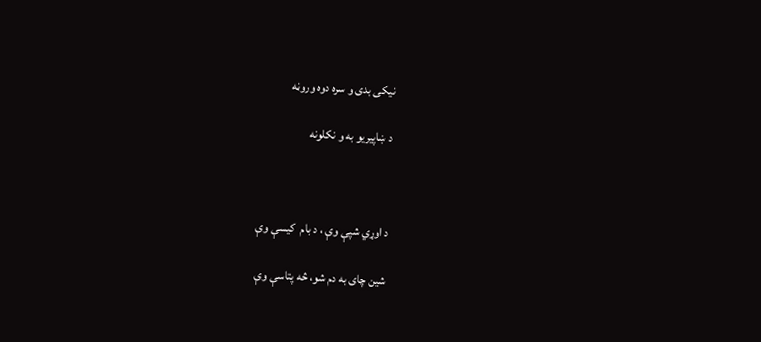نیکی بدی و سره دوه وروڼه

د ښاپیریو به و نکلونه



د اوړي شپې وې ، د بام  کیسې وې

شین چای به دم شو، څه پتاسې وې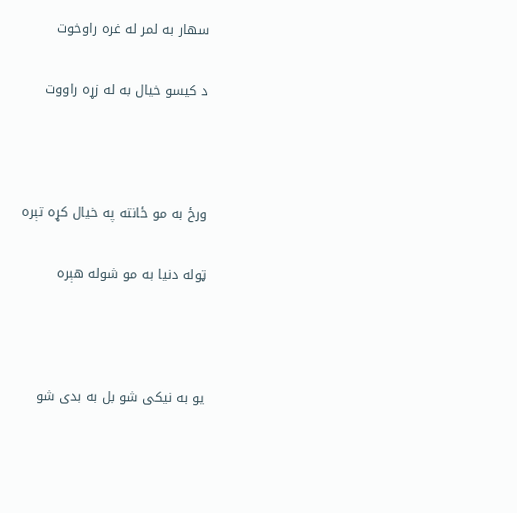سهار به لمر له غره راوخوت

د کیسو خیال به له زړه راووت



ورځ به مو ځانته په خیال کړه تېره

ټوله دنیا به مو شوله هېره



یو به نیکی شو بل به بدی شو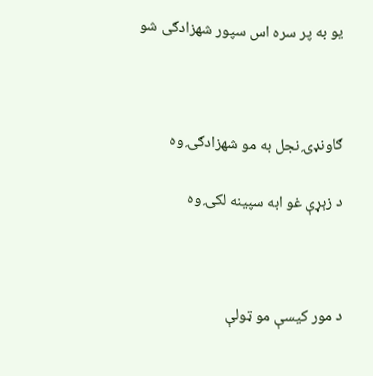یو به پر سره اس سپور شهزادګی شو



ګاونډۍ نجل به مو شهزادګۍ وه

د زېړې غو ابه سپینه لکۍ وه



د مور کیسې مو ټولې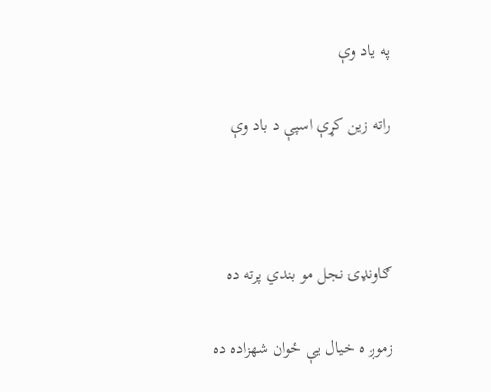په یاد وې

راته زین کړې اسپې د باد وې



ګاونډۍ نجل مو بندي پرته ده

زموږ ه خیال یې ځوان شهزاده ده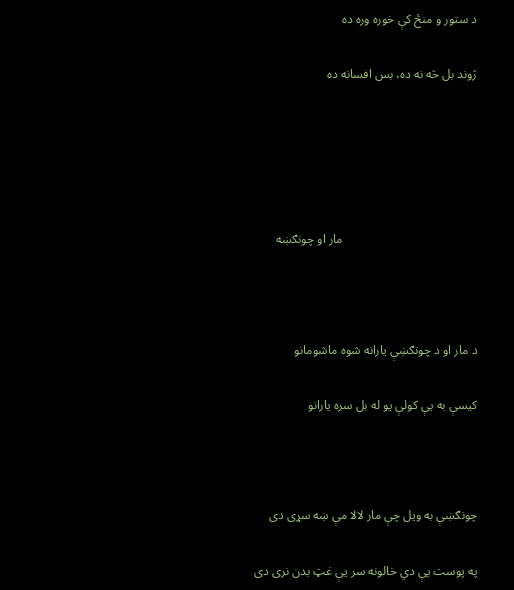د ستور و منځ کې خوره وره ده

ژوند بل څه نه ده، بس افسانه ده





                                           مار او چونګښه



د مار او د چونګښې یارانه شوه ماشومانو

کیسې به یې کولې یو له بل سره یارانو



چونګښې به ویل چې مار لالا مې ښه سړی دی

په پوست یې دي خالونه سر یې غټ بدن نری دی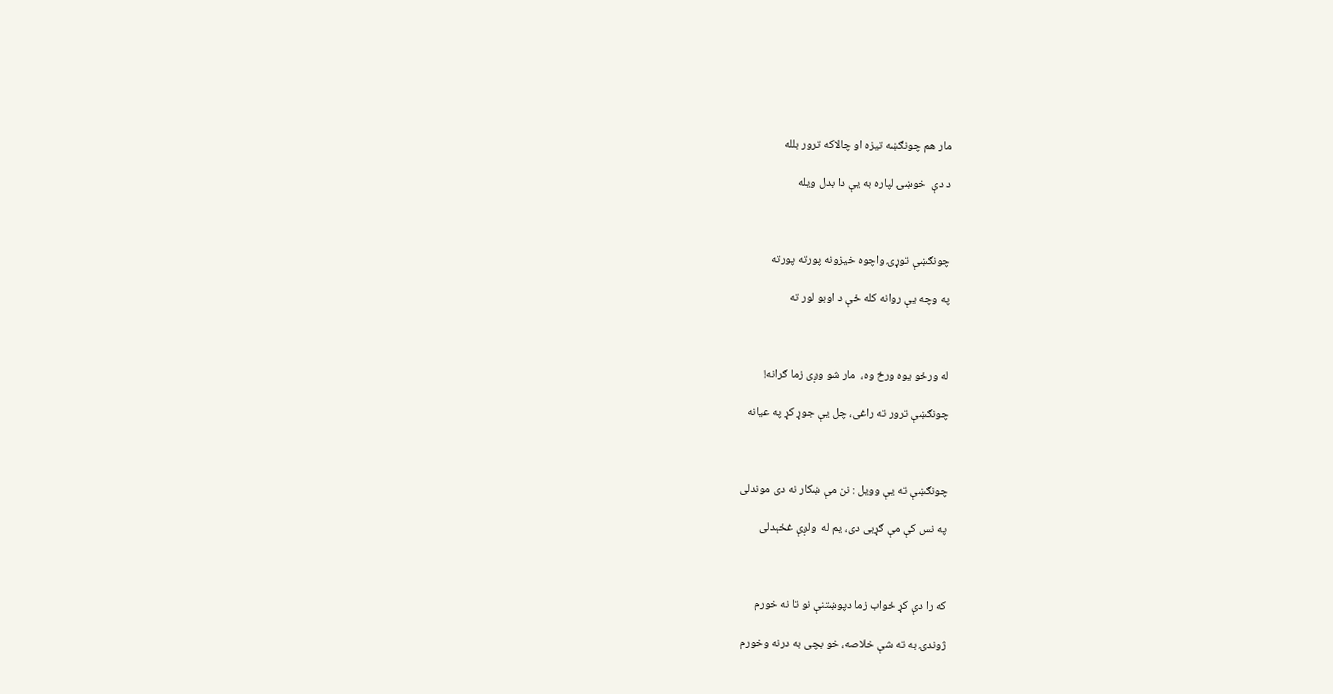مار هم چونګښه تیزه او چالاکه ترور بلله

د دې  خوښۍ لپاره به یې دا بدل ویله



چونګښې توړۍ واچوه خیزونه پورته پورته

په وچه یې روانه کله ځې د اوبو لور ته



له ورځو یوه ورځ وه،  مار شو وږی زما ګرانه!

چونګښې ترور ته راغی، چل یې جوړ کړ په عیانه



چونګښې ته یې وویل : نن مې ښکار نه دی موندلی

په نس کې مې ګړبی دی، یم له  ولږې غځېدلی



که را دې کړ ځواب زما دپوښتنې نو تا نه خورم

ژوندۍ به ته شې خلاصه، خو بچی به درنه وخورم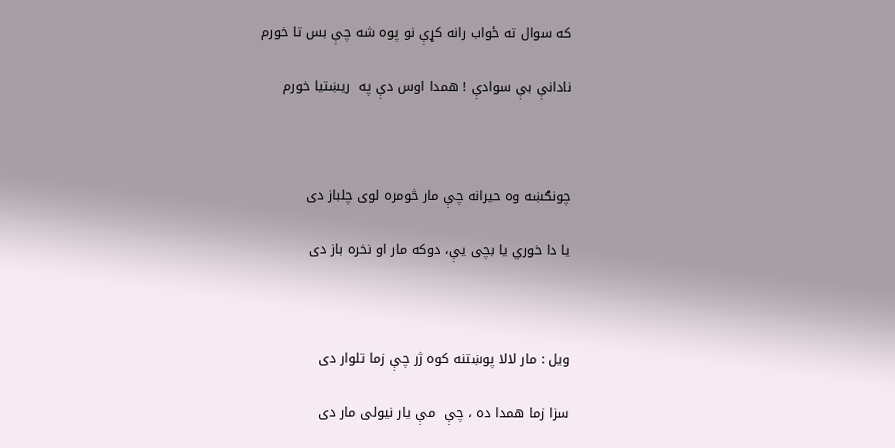که سوال ته ځواب رانه کړې نو پوه شه چې بس تا خورم

نادانې بې سوادې ! همدا اوس دې په  ریښتیا خورم



چونګښه وه حیرانه چې مار څومره لوی چلباز دی

یا دا خوري یا بچی یې، دوکه مار او نخره باز دی



ویل : مار لالا پوښتنه کوه ژر چې زما تلوار دی

سزا زما همدا ده ، چې  مې یار نیولی مار دی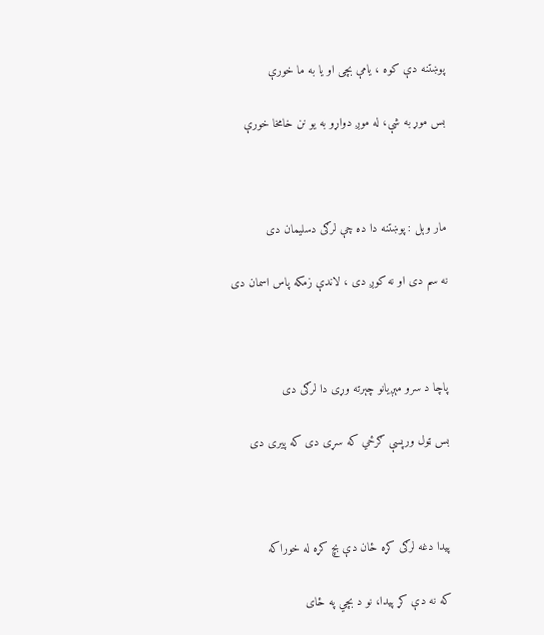پوښتنه دې کوه ، یامې بچی او یا به ما خورې

بس موړ به شې، له موږ دواړو به یو نن خامخا خورې



مار وېل : پوښتنه دا ده چې لرګی دسلیمان دی

نه سم دی او نه کوږ دی ، لاندې زمکه پاس اسمان دی



پاچا د سرو مېږیانو چېرته وړی دا لرګی دی

بس ټول ورپسې ګرځي که سړی دی که پیری دی



پیدا دغه لرګی کړه ځان دې بچ کړه له خوراکه

که نه دې کړ پیدا، نو د بچي په ځای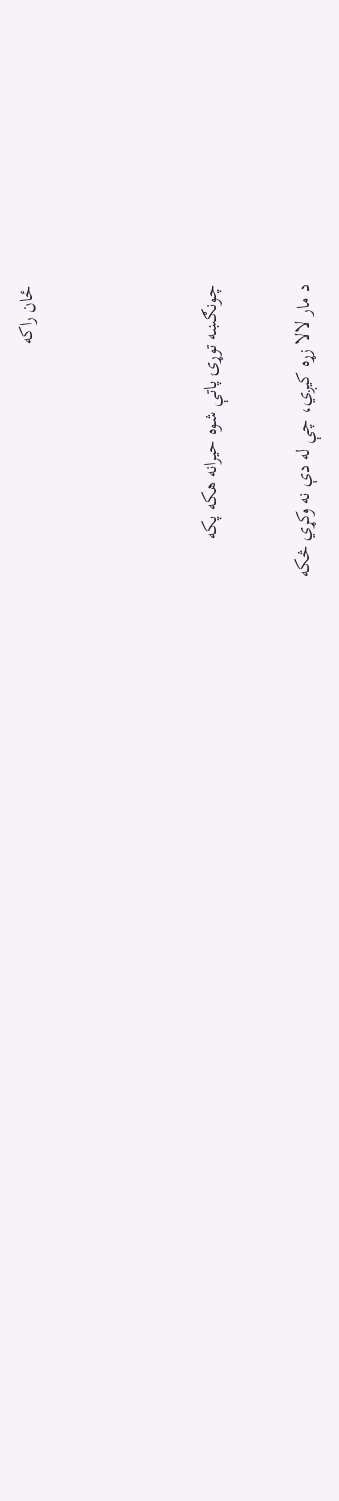ځان راکه



چونګښه توړۍ پاتې شوه حیرانه هکه پکه

د مار لالا زړه کیږي، چې له دې نه وکړي څکه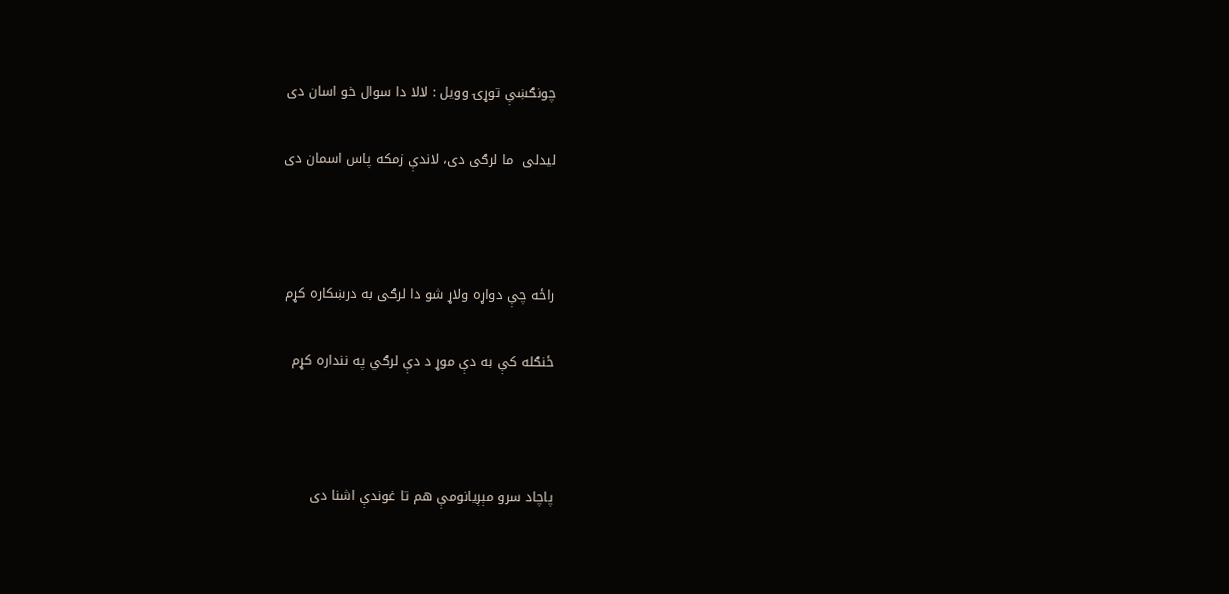چونګښې توړۍ وویل : لالا دا سوال خو اسان دی

لیدلی  ما لرګی دی، لاندې زمکه پاس اسمان دی



راځه چې دواړه ولاړ شو دا لرګی به درښکاره کړم

ځنګله کې به دې موړ د دې لرګي په ننداره کړم



پاچاد سرو مېږیانومې هم تا غوندې اشنا دی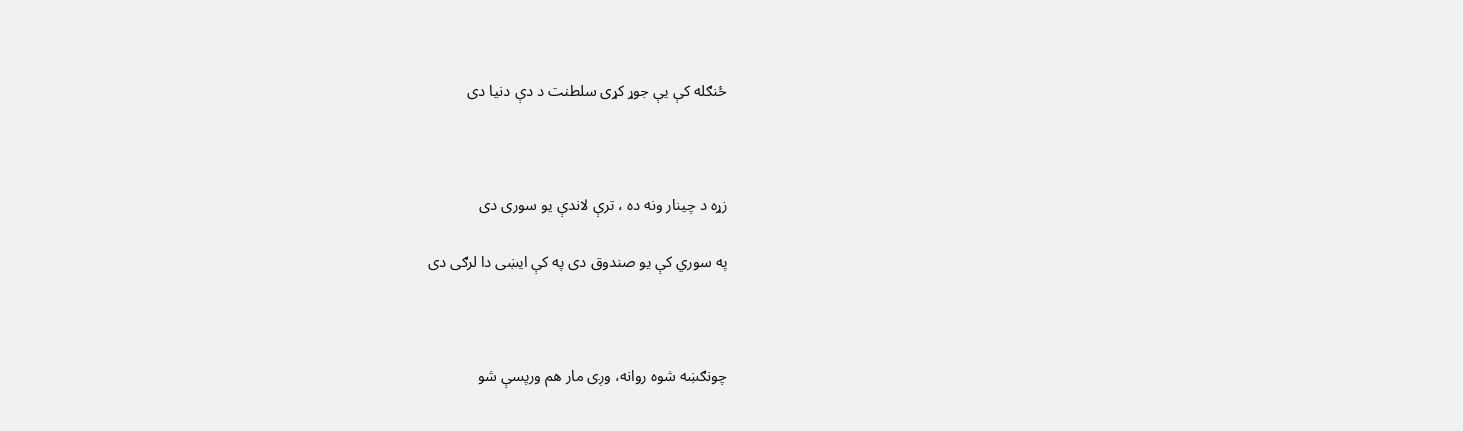ځنګله کې یې جوړ کړی سلطنت د دې دنیا دی



زړه د چینار ونه ده ، ترې لاندې یو سوری دی

په سوري کې یو صندوق دی په کې ایښی دا لرګی دی



چونګښه شوه روانه، وږی مار هم ورپسې شو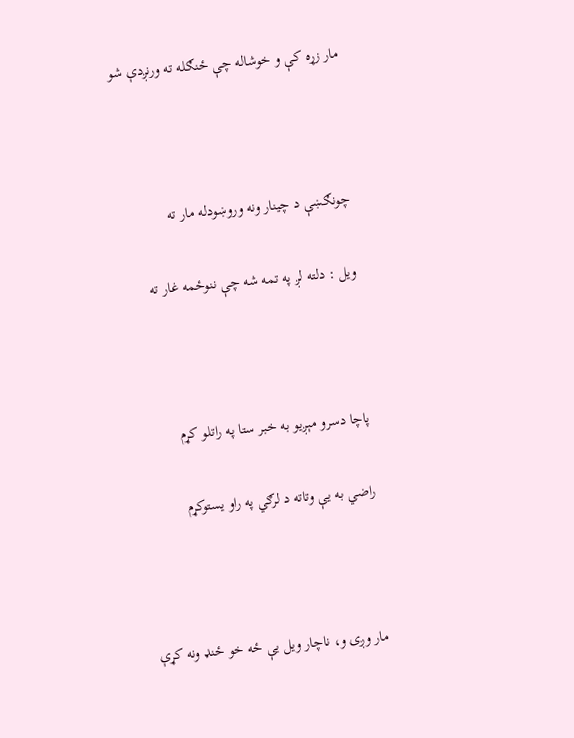مار زړه کې و خوشاله چې ځنګله ته ورنږدې شو



چونګښې د چینار ونه وروښودله مار ته

ویل : دلته لږ په تمه شه چې ننوځمه غار ته



پاچا دسرو مېږیو به خبر ستا په راتلو کړم

راضي به یې وتاته د لرګي په راو یستوکړم



مار وږی و، ناچار ویل یې ځه خو ځنډ ونه کړې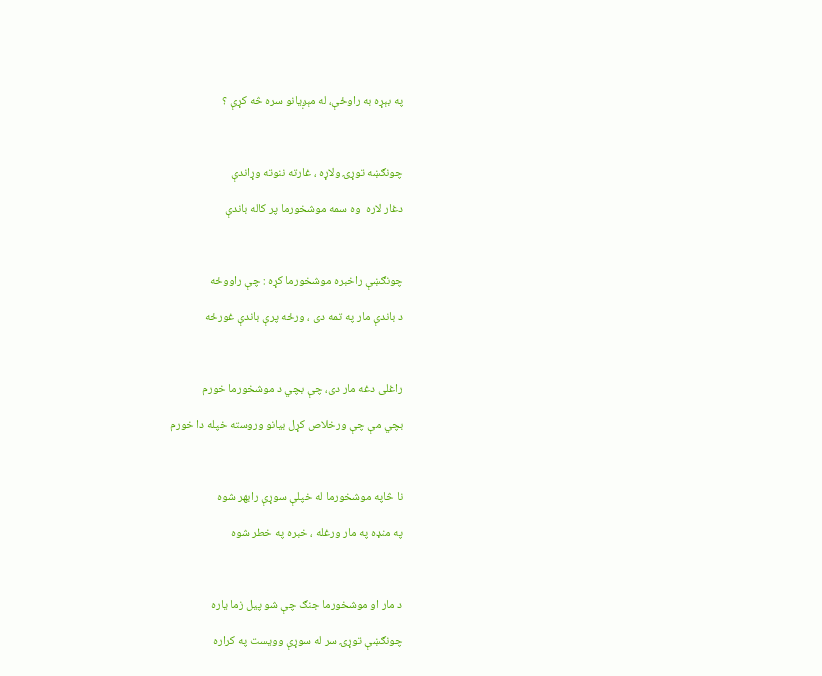په بېړه به راوځې، له مېږیانو سره څه کړې ؟



چونګښه توړۍ ولاړه ، غارته ننوته وړاندې

دغار لاره  وه سمه موشخورما پر کاله باندې



چونګښې راخبره موشخورما کړه : چې راووځه

د باندې مار په تمه دی ، ورځه پرې باندې غورځه



راغلی دغه مار دی، چې بچي د موشخورما خورم

بچي مې چې ورخلاص کړل بیانو وروسته خپله دا خورم



نا څاپه موشخورما له خپلې سوړې رابهر شوه

په منډه په مار ورغله ، خبره په خطر شوه



د مار او موشخورما جنګ چې شو پیل زما یاره

چونګښې توړۍ سر له سوړې وویست په کراره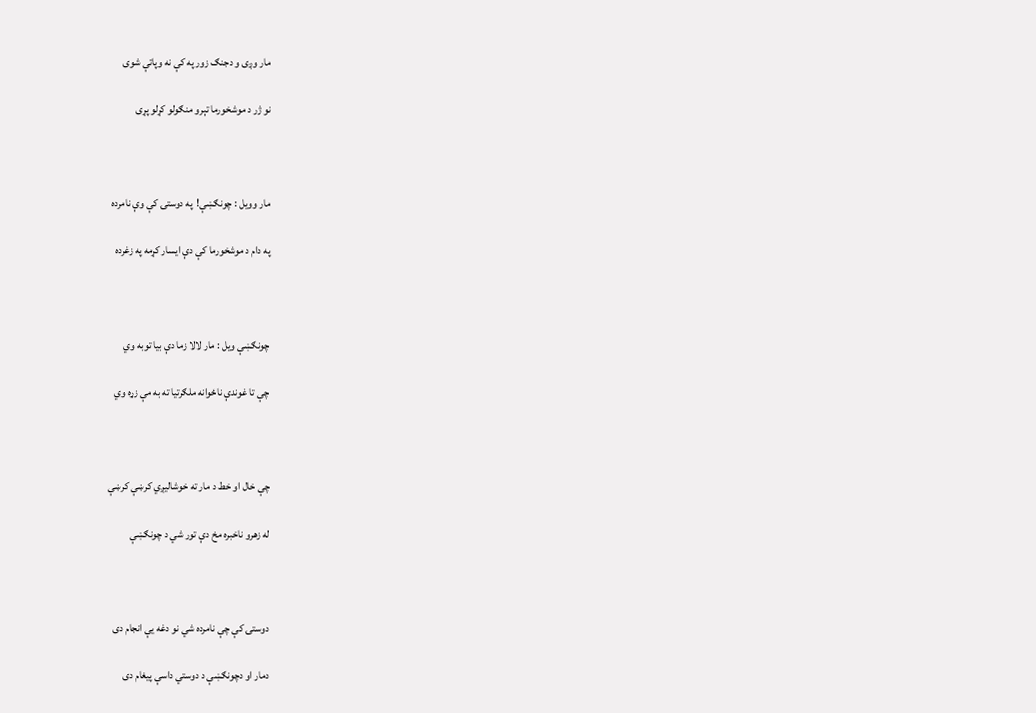مار وږی و دجنګ زور په کې نه وپاتې شوی

نو ژر د موشخورما تېرو منګولو کړلو پړی



مار وویل : چونګښې!  په دوستۍ کې وې نامرده

په دام د موشخورما کې دې ایسار کړمه په زغرده



چونګښې ویل : مار لالا زما دې بیا توبه وي

چې تا غوندې ناځوانه ملګرتیا ته به مې زړه وي



چې خال او خط د مار ته خوشالیږي کرښې کرښې

له زهرو ناخبره مخ دې تور شي د چونګښې



دوستۍ کې چې نامرده شي نو دغه یې انجام دی

دمار او دچونګښې د دوستي داسې پیغام دی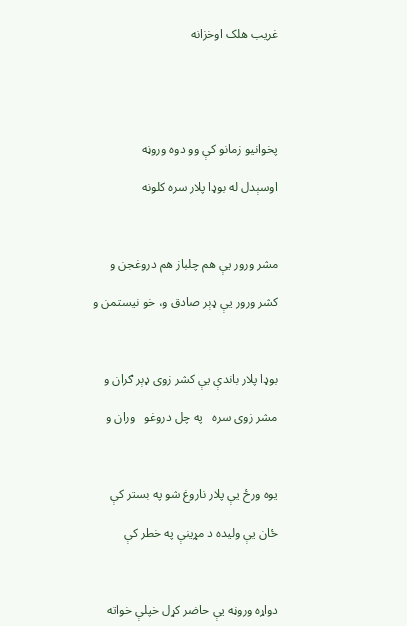غریب هلک اوخزانه





پخوانیو زمانو کې وو دوه وروڼه

اوسېدل له بوډا پلار سره کلونه



مشر ورور یې هم چلباز هم دروغجن و

کشر ورور یې ډېر صادق و، خو نیستمن و



بوډا پلار باندې یې کشر زوی ډېر ګران و

مشر زوی سره   په چل دروغو   وران و



یوه ورځ یې پلار ناروغ شو په بستر کې

ځان یې ولیده د مړینې په خطر کې



دواړه وروڼه یې حاضر کړل خپلې خواته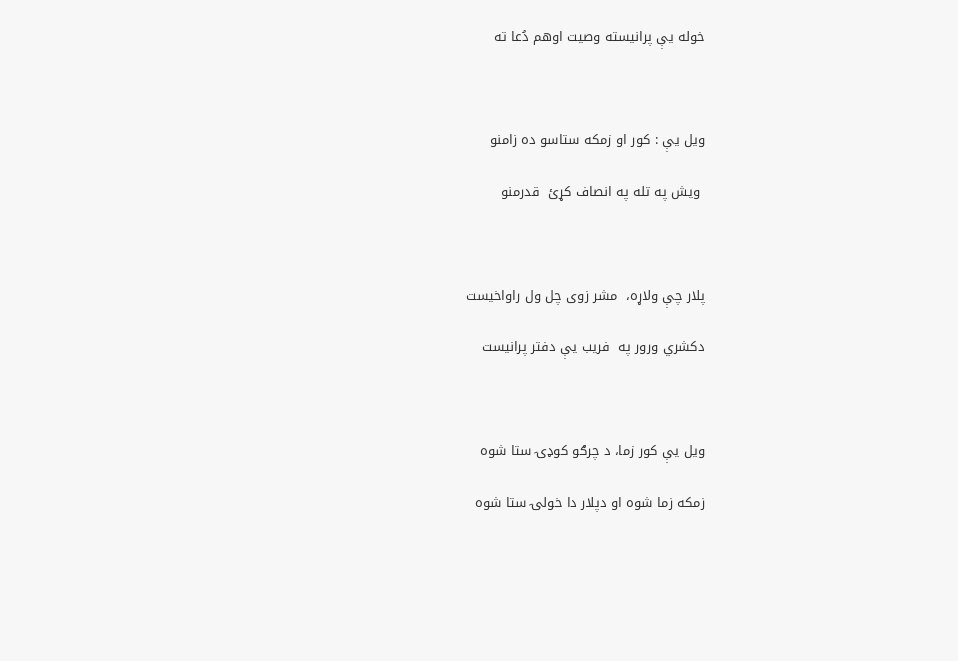خوله یې پرانیسته وصیت اوهم دُعا ته



ویل یې : کور او زمکه ستاسو ده زامنو

 ویش په تله په انصاف کړئ  قدرمنو



پلار چې ولاړه،  مشر زوی چل ول راواخیست

دکشري ورور په  فریب یې دفتر پرانیست



ویل یې کور زما، د چرګو کوډۍ ستا شوه

زمکه زما شوه او دپلار دا خولۍ ستا شوه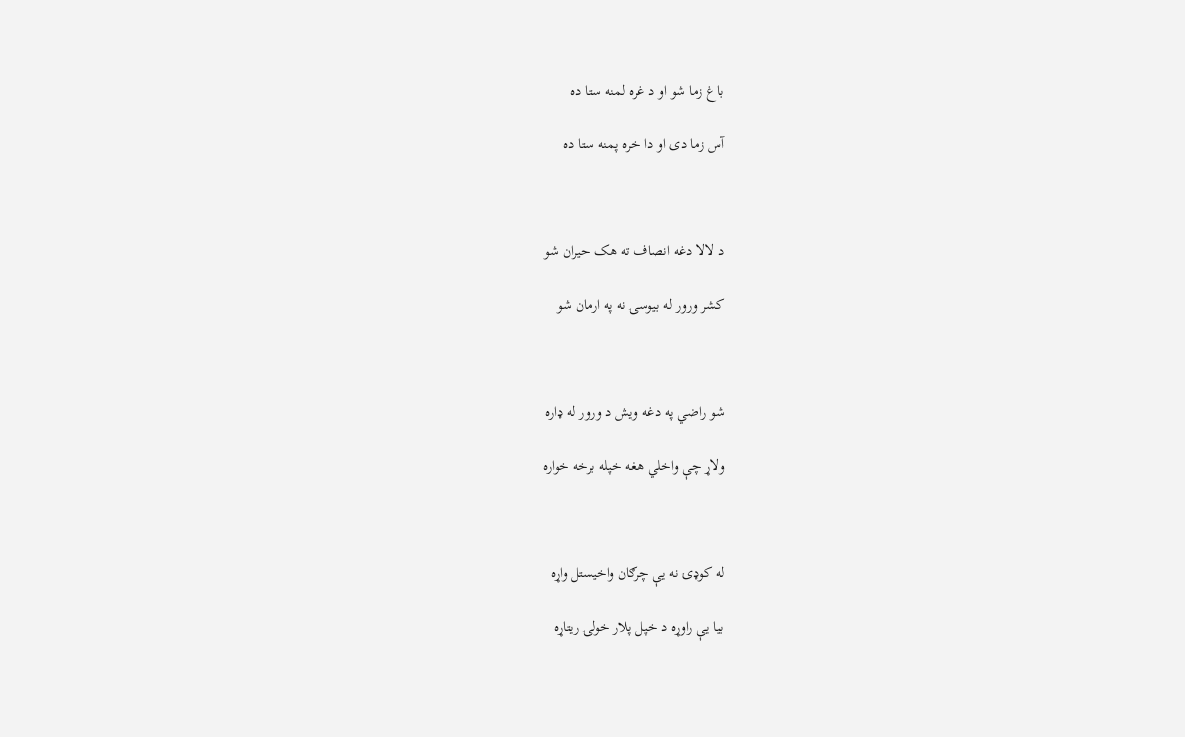باغ زما شو او د غره لمنه ستا ده

آس زما دی او دا خره پمنه ستا ده



د لالا دغه انصاف ته هک حیران شو

کشر ورور له بیوسۍ نه په ارمان شو



شو راضي په دغه ویش د ورور له ډاره

ولاړ چې واخلي هغه خپله برخه خواره



له کوډۍ نه یې چرګان واخیستل واړه

بیا یې راوړه د خپل پلار خولۍ ریتاړه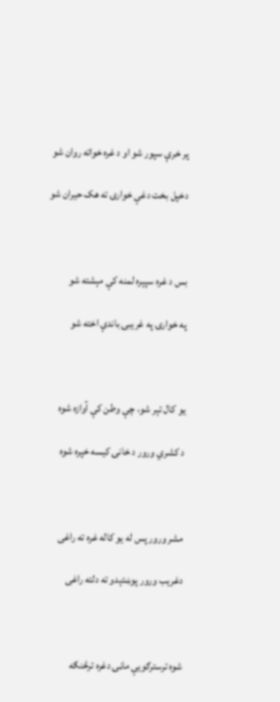پر خرې سپور شو او د غره خواته روان شو

دخپل بخت دغې خوارۍ ته هک حیران شو



بس د غره سپېره لمنه کې مېشته شو

په خوارۍ په غریبۍ باندې اخته شو



یو کال تېر شو، چې وطن کې آوازه شوه

د کشري ورور د خانۍ کیسه خپره شوه



مشر ورور پس له یو کاله غره ته راغی

دغریب ورور پوښتېدو ته دلته راغی



شوه ترسترګویې ماڼۍ دغره ترڅنګه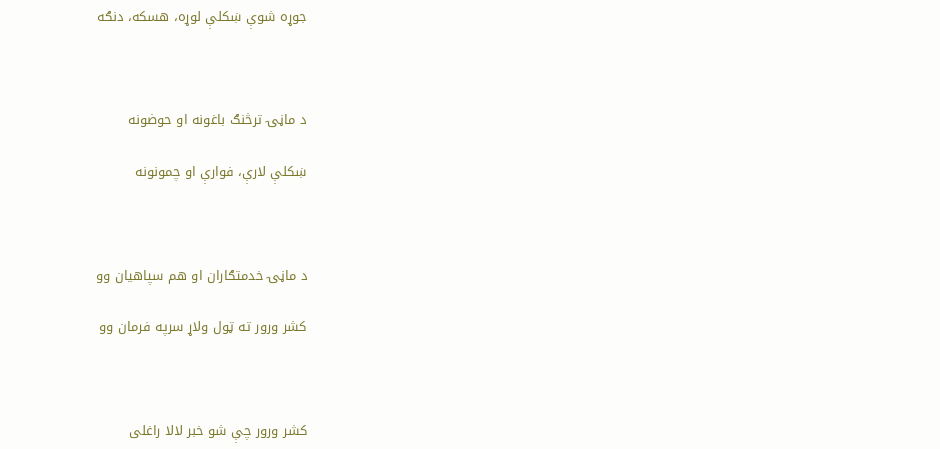جوړه شوې ښکلې لوړه، هسکه، دنګه



د ماڼۍ ترڅنګ باغونه او حوضونه

ښکلې لارې، فوارې او چمونونه



د ماڼۍ خدمتګاران او هم سپاهیان وو

کشر ورور ته ټول ولاړ سرپه فرمان وو



کشر ورور چې شو خبر لالا راغلی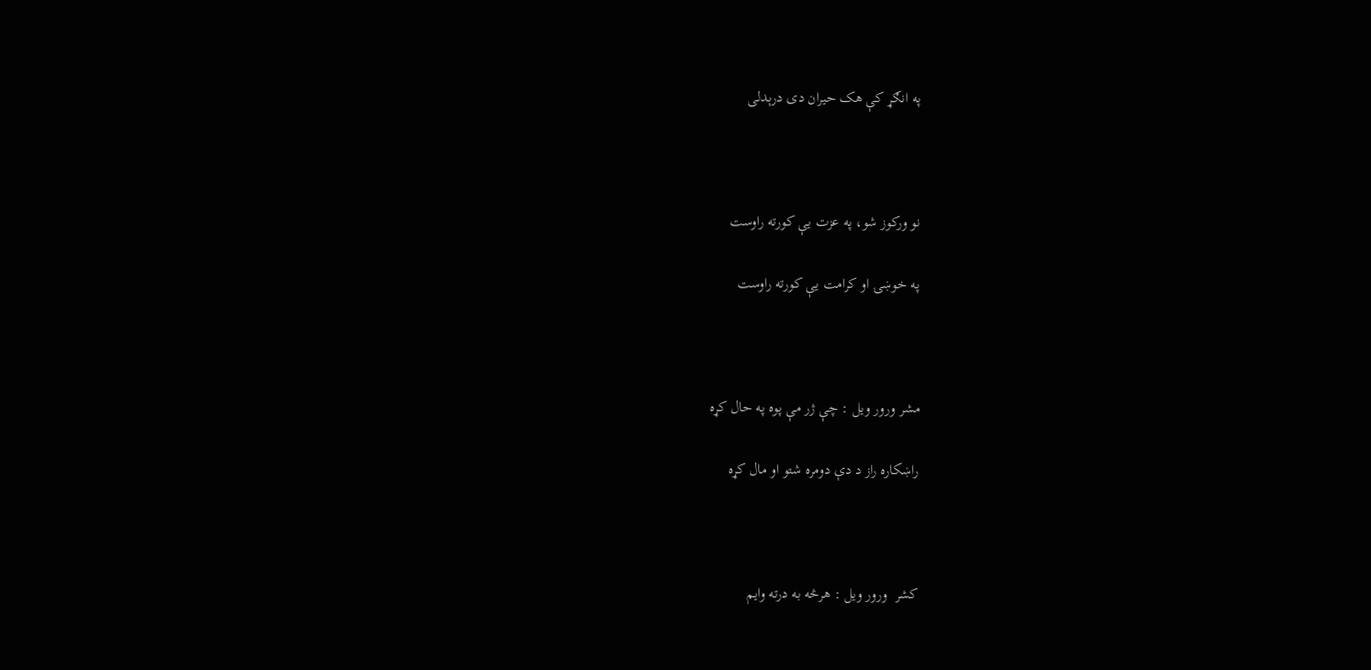په انګړ کې هک حیران دی درېدلی



نو ورکوز شو، په عزت یې کورته راوست

په خوښۍ او کرامت یې کورته راوست



مشر ورور ویل : چې ژر مې پوه په حال کړه

راښکاره راز د دې دومره شتو او مال کړه



کشر  ورور ویل : هرڅه به درته وایم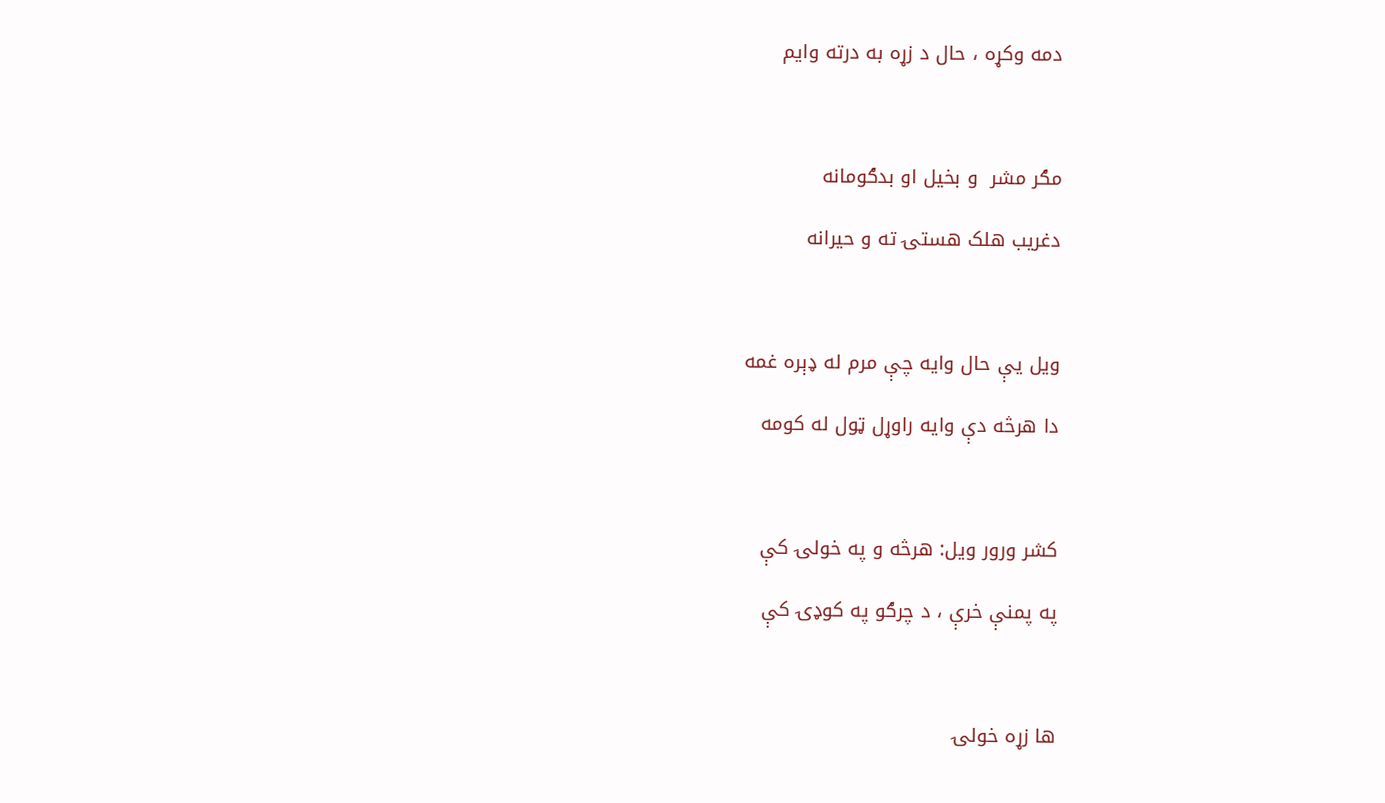دمه وکړه ، حال د زړه به درته وایم



مګر مشر  و بخیل او بدګومانه

دغریب هلک هستۍ ته و حیرانه



ویل یې حال وایه چې مرم له ډېره غمه

دا هرڅه دې وایه راوړل ټول له کومه



کشر ورور ویل: هرڅه و په خولۍ کې

په پمنې خرې ، د چرګو په کوډۍ کې



ها زړه خولۍ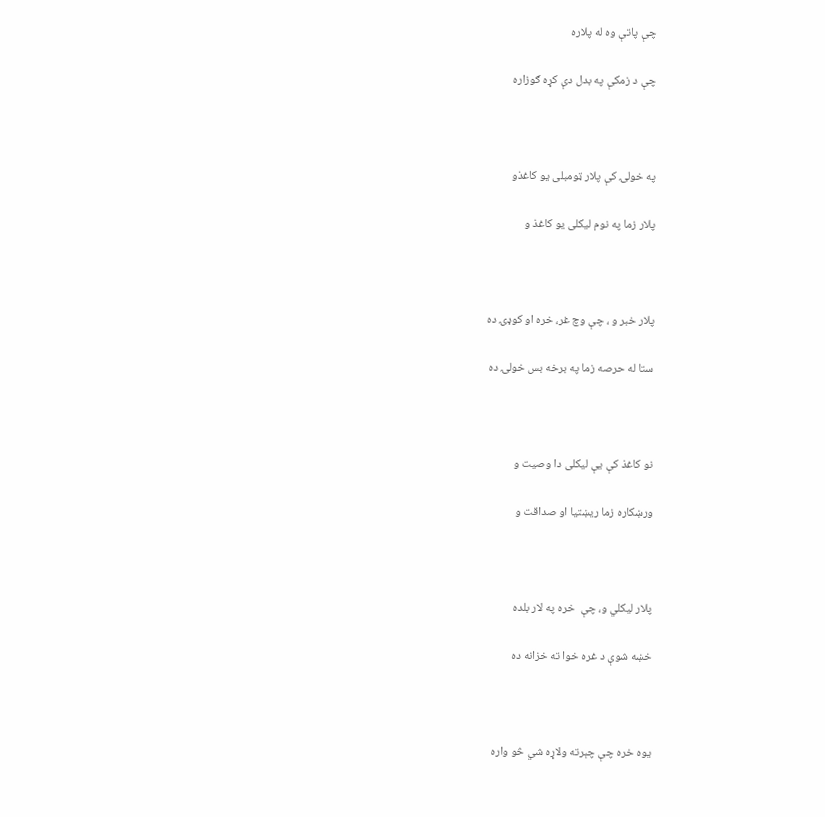چې پاتې وه له پلاره

چې د زمکې په بدل دې کړه ګوزاره



په خولۍ کې پلار ټومبلی یو کاغذو

پلار زما په نوم لیکلی یو کاغذ و



پلار خبر و ، چې وچ غر، خره او کوډۍ ده

ستا له حرصه زما په برخه بس خولۍ ده



نو کاغذ کې یې لیکلی دا وصیت و

ورښکاره زما ریښتیا او صداقت و



پلار لیکلي و، چې  خره په لار بلده

خښه شوې د غره خوا ته خزانه ده



یوه خره چې چېرته ولاړه شي څو واره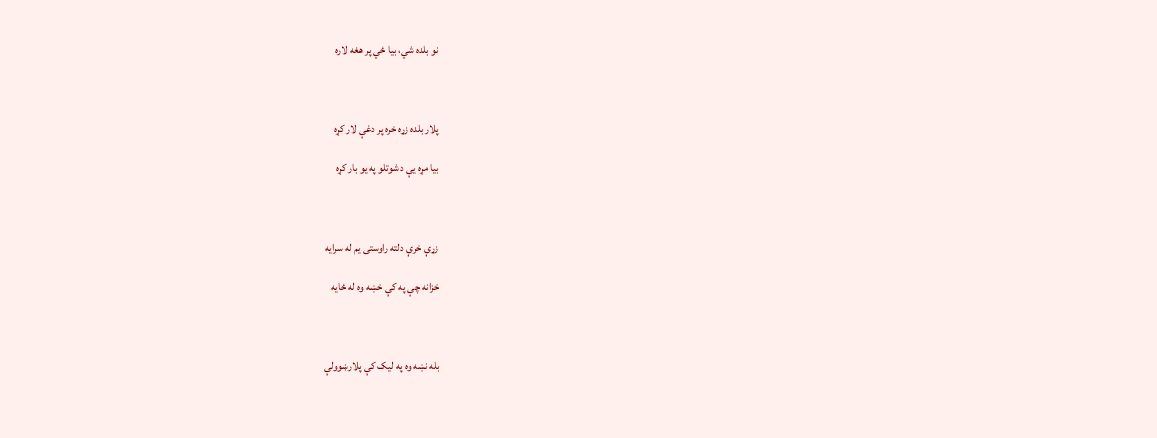نو بلده شي، بیا ځي پر هغه لاره



پلار بلده زړه خره پر دغې لار کړه

بیا مړه یې د شوتلو په یو بار کړه



زړې خرې دلته راوستی یم له سرایه

خزانه چې په کې خښه وه له ځایه



بله نښه وه په لیک کې پلارښوولې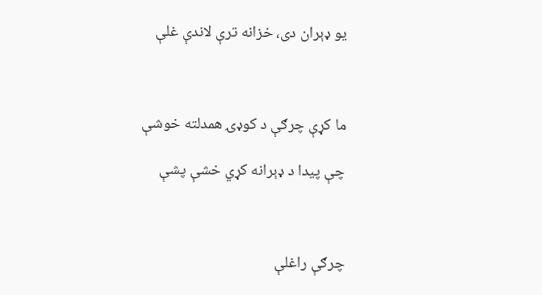یو ډېران دی، خزانه ترې لاندې غلې



ما کړې چرګې د کوډۍ همدلته خوشې

چې پیدا د ډېرانه کړي خشې پشې



چرګې راغلې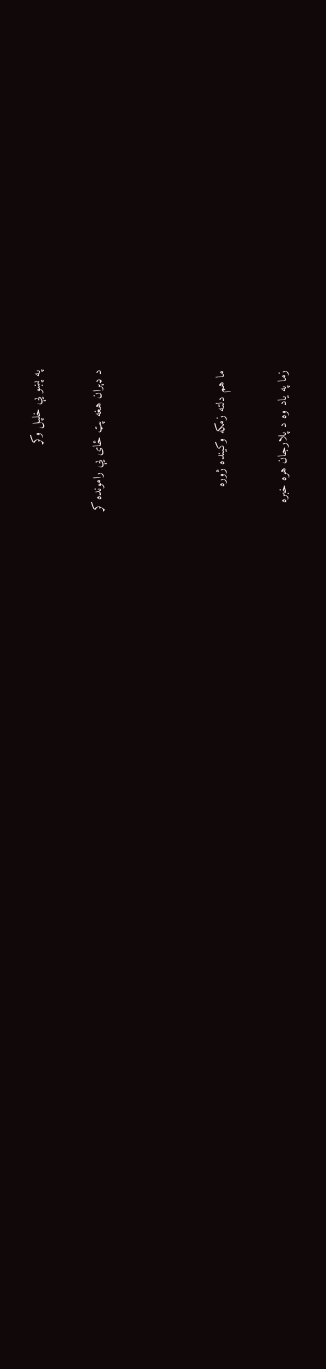په پښو یې خلپل وکړ

د ډېران هغه پټ ځای یې رامونده کړ



ما هم دلته زمکه وکینده ژوره

زما په یاد وه د پلارجان هره خبره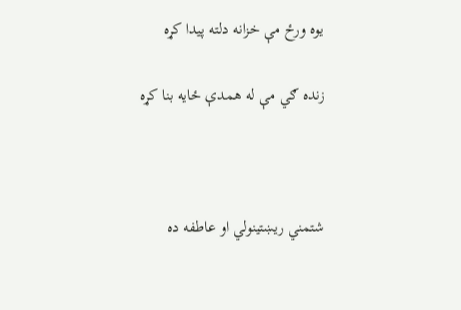یوه ورځ مې خزانه دلته پیدا کړه

زنده ګي مې له همدې ځایه بنا کړه



شتمني ریښتینولي او عاطفه ده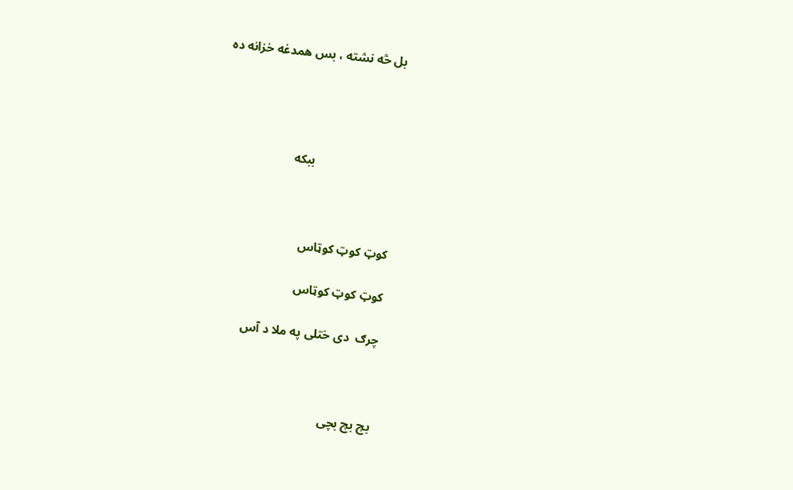بل څه نشته ، بس همدغه خزانه ده




                          ببکه



کوټ کوټ کوټاس

کوټ کوټ کوټاس

چرګ  دی ختلی په ملا د آس



بچ بچ بچی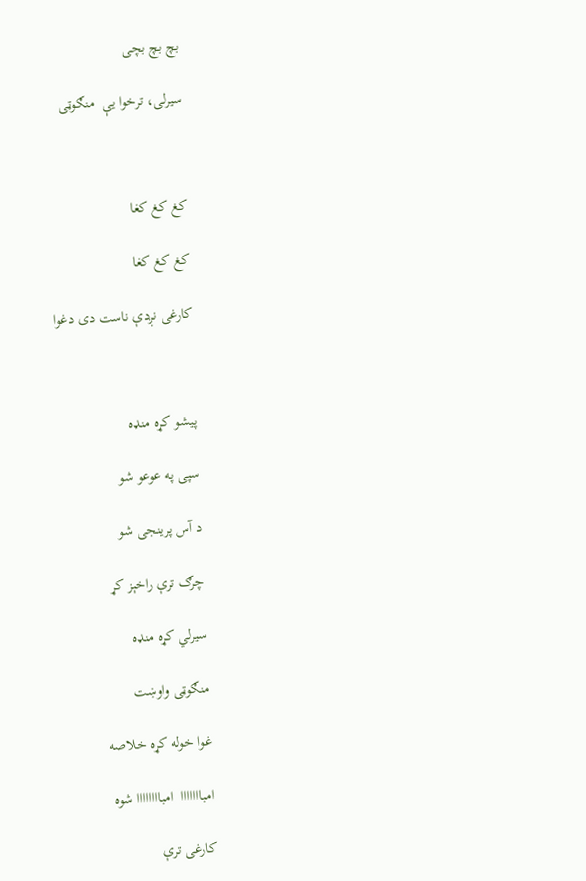بچ بچ بچی

سیرلی، ترخوا یې  منګوټی



کغ کغ کغا

کغ کغ کغا

کارغی نږدې ناست دی دغوا



پیشو کړه منډه

سپی په عوعو شو

د آس پرینجی شو

چرګ ترې راخېز کړ

سیرلي کړه منډه

منګوټی واوښت

غوا خوله کړه خلاصه

امبااااااا  امباااااااا شوه

کارغی ترې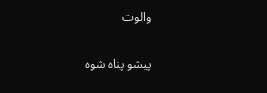والوت

پیشو پناه شوه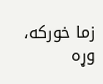زما خورکه، وړه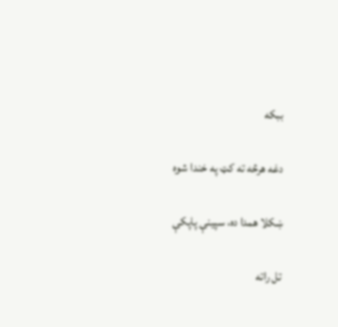ببکه

دغه هرڅه ته کټ په خندا شوه

ښکلا همدا ده، سپینې پاپکې

تل راته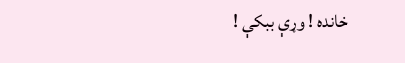خانده ! وړې ببکې !